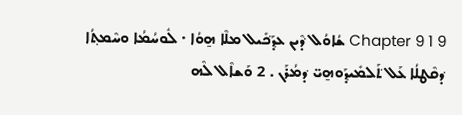9 Chapter 9 1 ܫܳܐܘܳܠ ܕ݁ܶܝܢ ܥܕ݂ܰܟ݁ܺܝܠ ܡܠܶܐ ܗ̱ܘܳܐ ܁ ܠܽܘܚܳܡܳܐ ܘܚܶܡܬ݂ܳܐ ܕ݁ܩܶܛܠܳܐ ܥܰܠ ܬ݁ܰܠܡܺܝܕ݂ܰܘܗ̱ܝ̈ ܕ݁ܡܳܪܰܢ . 2 ܘܰܫܐܶܠ ܠܶܗ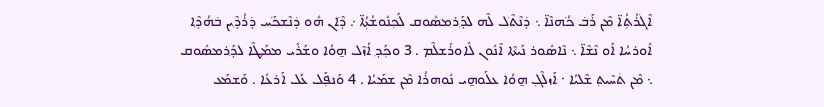ܐܶܓ݁ܪܳܬ݂ܳܐ̈ ܡܶܢ ܪܰܒ݁ ܟ݁ܳܗܢܶܐ̈ ܆ ܕ݁ܢܶܬ݁ܶܠ ܠܶܗ ܠܕ݂ܰܪܡܣܽܘܩ ܠܰܟ݂ܢܽܘܫܳܬ݂ܳܐ̈ ܇ ܕ݁ܶܐܢ ܗܽܘ ܕ݁ܢܶܫܟ݁ܰܚ ܕ݁ܪܳܕ݂ܶܝܢ ܒ݁ܗܳܕ݂ܶܐ ܐܽܘܪܚܳܐ ܐܰܘ ܢܶܫܶܐ̈ ܆ ܢܶܐܣܽܘܪ ܢܰܝܬ݁ܶܐ ܐܶܢܽܘܢ ܠܽܐܘܪܺܫܠܶܡ . 3 ܘܟ݂ܰܕ݂ ܐܳܙܶܠ ܗ̱ܘܳܐ ܘܫܰܪܺܝ ܡܡܰܛܶܐ ܠܕ݂ܰܪܡܣܽܘܩ ܆ ܡܶܢ ܬ݁ܚܶܝܬ݂ ܫܶܠܝܳܐ ܁ ܐܰܙܠܶܓ݂ ܗ̱ܘܳܐ ܥܠܰܘܗ̱ܝ ܢܽܘܗܪܳܐ ܡܶܢ ܫܡܰܝܳܐ . 4 ܘܰܢܦ݂ܰܠ ܥܰܠ ܐܰܪܥܳܐ . ܘܰܫܡܰܥ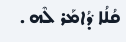ܩܳܠܳܐ ܕ݁ܳܐܡܰܪ ܠܶܗ .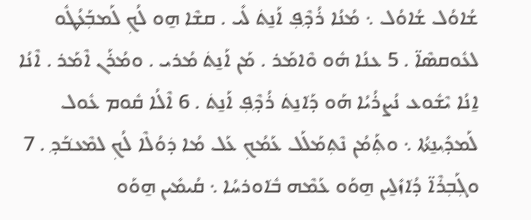ܫܳܐܘܳܠ ܫܳܐܘܳܠ ܆ ܡܳܢܳܐ ܪܳܕ݂ܶܦ݂ ܐܰܢ̱ܬ݁ ܠܺܝ . ܩܫܶܐ ܗ̱ܘ ܠܳܟ݂ ܠܰܡܒ݂ܰܥܳܛܽܘ ܠܥܽܘܩܣܶܐ̈ . 5 ܥܢܳܐ ܗܽܘ ܘܶܐܡܰܪ . ܡܰܢ ܐܰܢ̱ܬ݁ ܡܳܪܝ . ܘܡܳܪܰܢ ܐܶܡܰܪ . ܐܶܢܳܐ ܐ̱ܢܳܐ ܝܶܫܽܘܥ ܢܳܨܪܳܝܳܐ ܗܰܘ ܕ݁ܰܐܢ̱ܬ݁ ܪܳܕ݂ܶܦ݂ ܐܰܢ̱ܬ݁ . 6 ܐܶܠܳܐ ܩܽܘܡ ܥܽܘܠ ܠܰܡܕ݂ܺܝܢ̱ܬ݁ܳܐ ܆ ܘܬ݂ܰܡܳܢ ܢܶܬ݂ܡܰܠܰܠ ܥܰܡܳܟ݂ ܥܰܠ ܡܳܐ ܕ݁ܘܳܠܶܐ ܠܳܟ݂ ܠܡܶܥܒ݁ܰܕ݂ . 7 ܘܓ݂ܰܒ݂ܪܶܐ̈ ܕ݁ܳܐܙܺܠ̱ܝܢ ܗ̱ܘܰܘ ܥܰܡܶܗ ܒ݁ܽܐܘܪܚܳܐ ܆ ܩܳܝܡܺܝܢ ܗ̱ܘܰܘ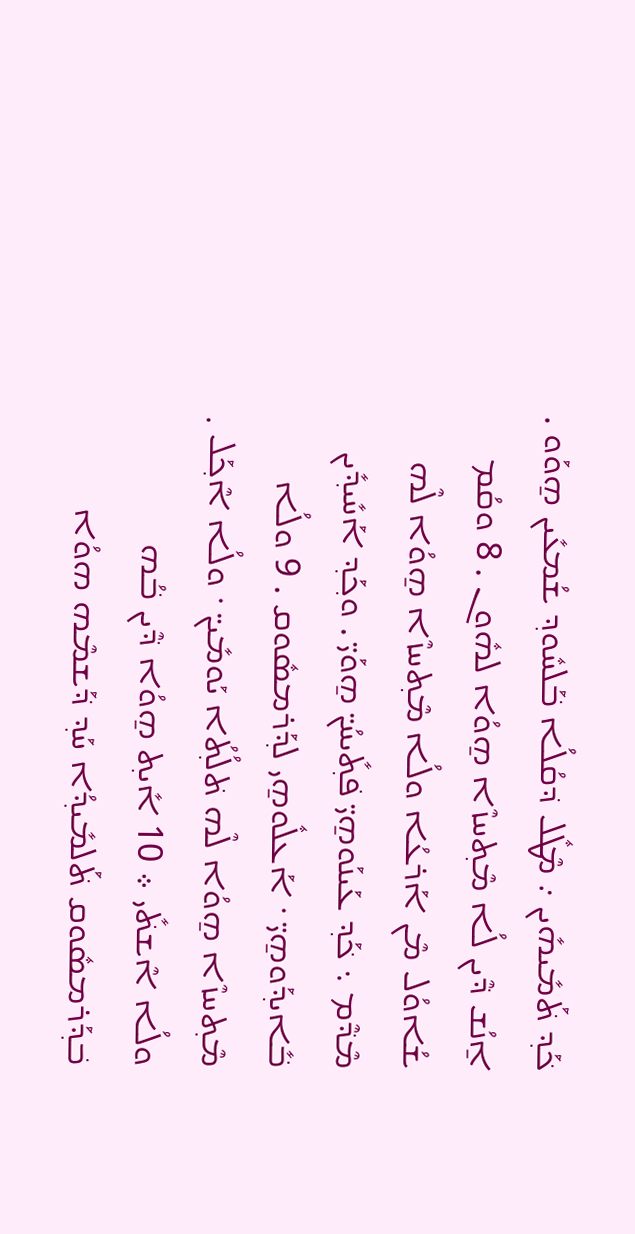ܟ݁ܰܕ݂ ܬ݁ܰܡܺܝܗܺܝܢ ܇ ܡܶܛܽܠ ܕ݁ܩܳܠܳܐ ܒ݁ܰܠܚܽܘܕ݂ ܫܳܡܥܺܝܢ ܗ̱ܘܰܘ . ܐ̱ܢܳܫ ܕ݁ܶܝܢ ܠܳܐ ܡܶܬ݂ܚܙܶܐ ܗ̱ܘܳܐ ܠܗܽܘܢ . 8 ܘܩܳܡ ܫܳܐܘܳܠ ܡܶܢ ܐܰܪܥܳܐ ܘܠܳܐ ܡܶܬ݂ܚܙܶܐ ܗ̱ܘܳܐ ܠܶܗ ܡܶܕ݁ܶܡ ܆ ܟ݁ܰܕ݂ ܥܰܝܢܰܘܗ̱ܝ̈ ܦ݁ܬ݂ܺܝܚܳܢ̈ ܗ̱ܘܰܝ̈ . ܘܟ݂ܰܕ݂ ܐܰܚܺܝܕ݂ܺܝܢ ܒ݁ܺܐܝܕ݂ܰܘܗ̱ܝ̈ ܁ ܐܰܥܠܽܘܗ̱ܝ ܠܕ݂ܰܪܡܣܽܘܩ . 9 ܘܠܳܐ ܡܶܬ݂ܚܙܶܐ ܗ̱ܘܳܐ ܠܶܗ ܬ݁ܠܳܬ݂ܳܐ ܝܰܘܡܺܝܢ̈ ܁ ܘܠܳܐ ܐܶܟ݂ܰܠ ܂ ܘܠܳܐ ܐܶܫܬ݁ܺܝ ܀ 10 ܐܺܝܬ݂ ܗ̱ܘܳܐ ܕ݁ܶܝܢ ܒ݁ܳܗ ܒ݁ܕ݂ܰܪܡܣܽܘܩ ܬ݁ܰܠܡܺܝܕ݂ܳܐ ܚܰܕ݂ ܕ݁ܰܫܡܶܗ ܗܘܳܐ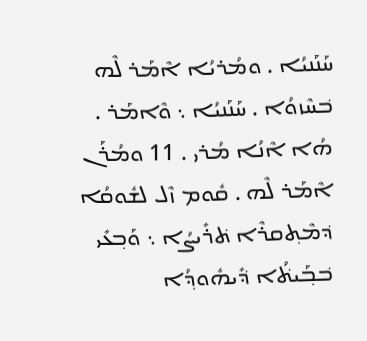ܚܰܢܰܢܝܳܐ . ܘܡܳܪܝܳܐ ܐܶܡܰܪ ܠܶܗ ܒ݁ܚܶܙܘܳܐ . ܚܰܢܰܢܝܳܐ ܆ ܘܶܐܡܰܪ . ܗܳܐ ܐܶܢܳܐ ܡܳܪܝ . 11 ܘܡܳܪܰܢ ܐܶܡܰܪ ܠܶܗ . ܩܽܘܡ ܙܶܠ ܠܫܽܘܩܳܐ ܕ݁ܡܶܬ݂ܩܪܶܐ ܬ݁ܪܺܝܨܳܐ ܆ ܘܰܒ݂ܥܺܝ ܒ݁ܒ݂ܰܝܬ݁ܳܐ ܕ݁ܺܝܗܽܘܕ݂ܳܐ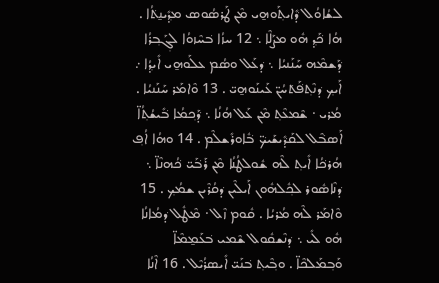ܠܫܳܐܘܳܠ ܕ݁ܺܐܝܬ݂ܰܘܗ̱ܝ ܡܶܢ ܛܰܪܣܳܘܣ ܡܕ݂ܺܝܢ̱ܬ݁ܳܐ . ܗܳܐ ܟ݁ܰܕ݂ ܗܽܘ ܡܨܰܠܶܐ ܆ 12 ܚܙܳܐ ܒ݁ܚܶܙܘܳܐ ܠܓ݂ܰܒ݂ܪܳܐ ܕ݁ܰܫܡܶܗ ܚܰܢܰܢܝܳܐ ܆ ܕ݁ܥܰܠ ܘܣܳܡ ܥܠܰܘܗ̱ܝ ܐܺܝܕ݂ܳܐ ܇ ܐܰܝܟ݂ ܕ݁ܢܶܬ݂ܦ݁ܰܬ݁ܚܳܢ̈ ܥܰܝܢܰܘܗ̱ܝ̈ . 13 ܘܶܐܡܰܪ ܚܰܢܰܢܝܳܐ . ܡܳܪܝ ܁ ܫܶܡܥܶܬ݂ ܡܶܢ ܥܰܠ ܗܳܢܳܐ ܆ ܕ݁ܰܟ݂ܡܳܐ ܒ݁ܺܝܫܳܬ݂ܳܐ̈ ܐܰܣܒ݁ܶܠ ܠܩܰܕ݁ܺܝܫܰܝܟ݁̈ ܒ݁ܽܐܘܪܺܫܠܶܡ . 14 ܘܗܳܐ ܐܳܦ݂ ܗܳܪܟ݁ܳܐ ܐܺܝܬ݂ ܠܶܗ ܫܽܘܠܛܳܢܳܐ ܡܶܢ ܪܰܒ݁ܰܝ̈ ܟ݁ܳܗܢܶܐ̈ ܆ ܕ݁ܢܶܐܣܽܘܪ ܠܟ݂ܽܠܗܽܘܢ ܐܰܝܠܶܝܢ ܕ݁ܩܳܪܶܝܢ ܫܡܳܟ݂ . 15 ܘܶܐܡܰܪ ܠܶܗ ܡܳܪܝܳܐ . ܩܽܘܡ ܙܶܠ ܁ ܡܶܛܽܠ ܕ݁ܡܳܐܢܳܐ ܗܽܘ ܠܺܝ ܆ ܕ݁ܢܶܫܩܽܘܠ ܫܶܡܝ ܒ݁ܥܰܡ̱ܡܶܐ̈ ܘܰܒ݂ܡܰܠܟ݁ܶܐ̈ . ܘܒ݂ܶܝܬ݂ ܒ݁ܢܰܝ̈ ܐܺܝܣܪܳܝܶܠ . 16 ܐܶܢܳܐ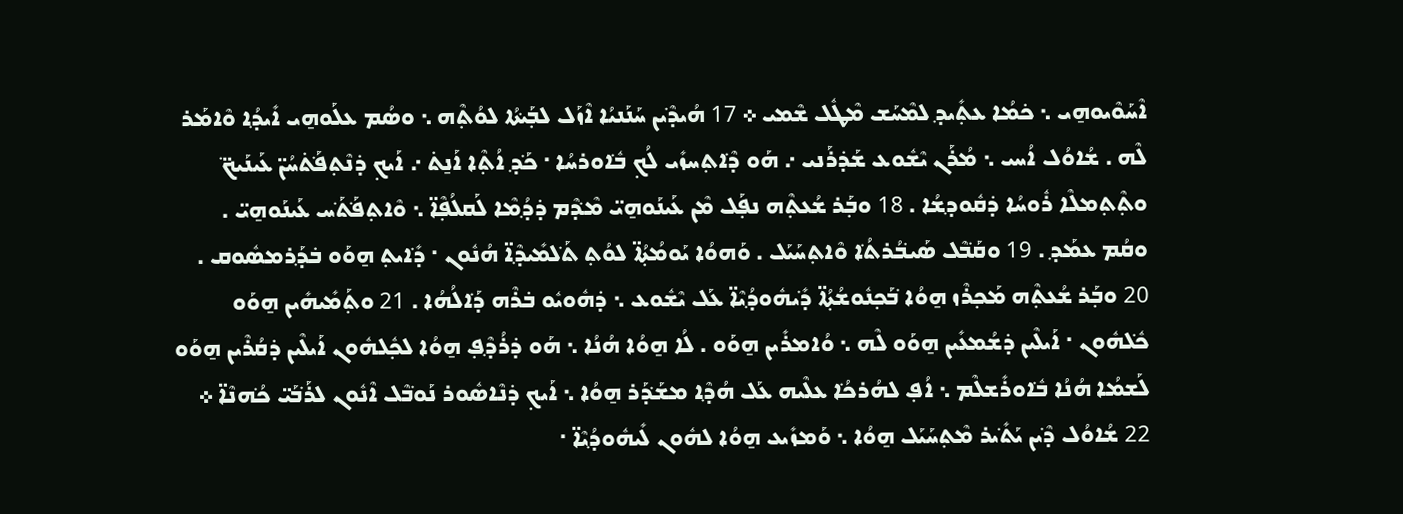ܐܶܚܰܘܶܝܘܗ̱ܝ ܆ ܟ݁ܡܳܐ ܥܬ݂ܺܝܕ݂ ܠܡܶܚܰܫ ܡܶܛܽܠ ܫܶܡܝ ܀ 17 ܗܳܝܕ݁ܶܝܢ ܚܰܢܰܢܝܳܐ ܐܶܙܰܠ ܠܒ݂ܰܝܬ݁ܳܐ ܠܘܳܬ݂ܶܗ ܆ ܘܣܳܡ ܥܠܰܘܗ̱ܝ ܐܺܝܕ݂ܳܐ ܘܶܐܡܰܪ ܠܶܗ . ܫܳܐܘܳܠ ܐܳܚܝ ܆ ܡܳܪܰܢ ܝܶܫܽܘܥ ܫܰܕ݁ܪܰܢܝ ܇ ܗܰܘ ܕ݁ܶܐܬ݂ܚܙܺܝ ܠܳܟ݂ ܒ݁ܽܐܘܪܚܳܐ ܁ ܟ݁ܰܕ݂ ܐܳܬ݂ܶܐ ܐܰܢ̱ܬ݁ ܇ ܐܰܝܟ݂ ܕ݁ܢܶܬ݂ܦ݁ܰܬ݁ܚܳܢ̈ ܥܰܝܢܰܝܟ݁̈ ܘܬ݂ܶܬ݂ܡܠܶܐ ܪܽܘܚܳܐ ܕ݁ܩܽܘܕ݂ܫܳܐ . 18 ܘܒ݂ܰܪ ܫܳܥܬ݂ܶܗ ܢܦ݂ܰܠ ܡܶܢ ܥܰܝܢܰܘܗ̱ܝ̈ ܡܶܕ݁ܶܡ ܕ݁ܕ݂ܳܡܶܐ ܠܰܩܠܳܦ݂ܶܐ̈ ܆ ܘܶܐܬ݂ܦ݁ܰܬ݁ܰܚ ܥܰܝܢܰܘܗ̱ܝ̈ . ܘܩܳܡ ܥܡܰܕ݂ . 19 ܘܩܰܒ݁ܶܠ ܣܰܝܒ݁ܳܪܬ݁ܳܐ ܘܶܐܬ݂ܚܰܝܰܠ . ܘܰܗܘܳܐ ܝܰܘܡܳܬ݂ܳܐ̈ ܠܘܳܬ݂ ܬ݁ܰܠܡܺܝܕ݂ܶܐ̈ ܗܳܢܽܘܢ ܁ ܕ݁ܺܐܝܬ݂ ܗ̱ܘܰܘ ܒ݁ܕ݂ܰܪܡܣܽܘܩ . 20 ܘܒ݂ܰܪ ܫܳܥܬ݂ܶܗ ܡܰܟ݂ܪܶܙ ܗ̱ܘܳܐ ܒ݁ܰܟ݂ܢܽܘܫܳܬ݂ܳܐ̈ ܕ݁ܺܝܗܽܘܕ݂ܳܝܶܐ̈ ܥܰܠ ܝܶܫܽܘܥ ܆ ܕ݁ܗܽܘܝܽܘ ܒ݁ܪܶܗ ܕ݁ܰܐܠܳܗܳܐ . 21 ܘܬ݂ܰܡܺܝܗܺܝܢ ܗ̱ܘܰܘ ܟ݁ܽܠܗܽܘܢ ܁ ܐܰܝܠܶܝܢ ܕ݁ܫܳܡܥܺܝܢ ܗ̱ܘܰܘ ܠܶܗ ܆ ܘܳܐܡܪܺܝܢ ܗ̱ܘܰܘ . ܠܳܐ ܗ̱ܘܳܐ ܗܳܢܳܐ ܆ ܗܰܘ ܕ݁ܪܳܕ݂ܶܦ݂ ܗ̱ܘܳܐ ܠܟ݂ܽܠܗܽܘܢ ܐܰܝܠܶܝܢ ܕ݁ܩܳܪܶܝܢ ܗ̱ܘܰܘ ܠܰܫܡܳܐ ܗܳܢܳܐ ܒ݁ܽܐܘܪܺܫܠܶܡ ܆ ܐܳܦ݂ ܠܗܳܪܟ݁ܳܐ ܥܠܶܝܗ ܥܰܠ ܗܳܕ݂ܶܐ ܡܫܰܕ݁ܰܪ ܗ̱ܘܳܐ ܆ ܐܰܝܟ݂ ܕ݁ܢܶܐܣܽܘܪ ܢܰܘܒ݁ܶܠ ܐܶܢܽܘܢ ܠܪܰܒ݁ܰܝ̈ ܟ݁ܳܗܢܶܐ̈ ܀ 22 ܫܳܐܘܳܠ ܕ݁ܶܝܢ ܝܰܬ݁ܺܝܪ ܡܶܬ݂ܚܰܝܰܠ ܗ̱ܘܳܐ ܆ ܘܰܡܙܺܝܥ ܗ̱ܘܳܐ ܠܗܽܘܢ ܠܺܝܗܽܘܕ݂ܳܝܶܐ̈ ܁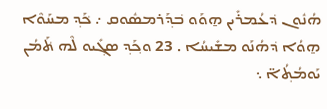ܗܳܢܽܘܢ ܕ݁ܥܳܡܪܺܝܢ ܗ̱ܘܰܘ ܒ݁ܕ݂ܰܪܡܣܽܘܩ ܇ ܟ݁ܰܕ݂ ܡܚܰܘܶܐ ܗ̱ܘܳܐ ܕ݁ܗܳܢܰܘ ܡܫܺܝܚܳܐ . 23 ܘܟ݂ܰܕ݂ ܣܓ݂ܺܝܘ ܠܶܗ ܬ݁ܰܡܳܢ ܝܰܘܡܳܬ݂ܳܐ̈ ܆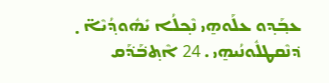ܥܒ݂ܰܕ݂ܘ ܥܠܰܘܗ̱ܝ ܢܶܟ݂ܠܳܐ ܝܺܗܽܘܕ݂ܳܝܶܐ̈ ܂ ܕ݁ܢܶܩܛܠܽܘܢܳܝܗ̱ܝ . 24 ܐܶܬ݂ܒ݁ܰܕ݁ܰܩ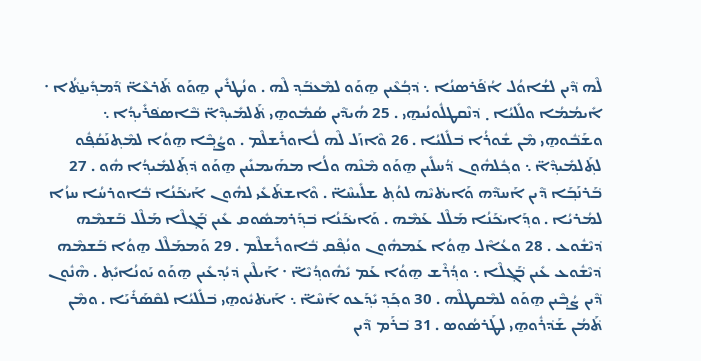ܠܶܗ ܕ݁ܶܝܢ ܠܫܳܐܘܳܠ ܐܳܦ݁ܰܪܣܢܳܐ ܆ ܕ݁ܒ݂ܳܥܶܝܢ ܗ̱ܘܰܘ ܠܡܶܥܒ݁ܰܕ݂ ܠܶܗ . ܘܢܳܛܪܺܝܢ ܗ̱ܘܰܘ ܬ݁ܰܪܥܶܐ̈ ܕ݁ܰܡܕ݂ܺܝܢ̱ܬ݁ܳܐ ܁ ܐܺܝܡܳܡܳܐ ܘܠܺܠܝܳܐ ܂ ܕ݁ܢܶܩܛܠܽܘܢܳܝܗ̱ܝ . 25 ܗܳܝܕ݁ܶܝܢ ܣܳܡܽܘܗ̱ܝ ܬ݁ܰܠܡܺܝܕ݂ܶܐ̈ ܒ݁ܶܐܣܦ݁ܪܺܝܕ݂ܳܐ ܆ ܘܫܰܒ݁ܽܘܗ̱ܝ ܡܶܢ ܫܽܘܪܳܐ ܒ݁ܠܺܠܝܳܐ . 26 ܘܶܐܙܰܠ ܠܶܗ ܠܽܐܘܪܺܫܠܶܡ . ܘܨܳܒ݂ܶܐ ܗ̱ܘܳܐ ܠܡܶܬ݂ܢܰܩܳܦ݂ܽܘ ܠܬ݂ܰܠܡܺܝܕ݂ܶܐ̈ ܆ ܘܟ݂ܽܠܗܽܘܢ ܕ݁ܳܚܠܺܝܢ ܗ̱ܘܰܘ ܡܶܢܶܗ ܘܠܳܐ ܡܗܰܝܡܢܺܝܢ ܗ̱ܘܰܘ ܕ݁ܬ݂ܰܠܡܺܝܕ݂ܳܐ ܗܽܘ . 27 ܒ݁ܰܪܢܰܒ݂ܰܐ ܕ݁ܶܝܢ ܐܰܚܕ݁ܶܗ ܘܰܐܝܬ݁ܝܶܗ ܠܘܳܬ݂ ܫܠܺܝܚܶܐ̈ . ܘܶܐܫܬ݁ܰܥܺܝ ܠܗܽܘܢ ܐܰܝܟ݁ܰܢܳܐ ܒ݁ܽܐܘܪܚܳܐ ܚܙܳܐ ܠܡܳܪܝܳܐ . ܘܕ݂ܰܐܝܟ݁ܰܢܳܐ ܡܰܠܶܠ ܥܰܡܶܗ . ܘܰܐܝܟ݁ܰܢܳܐ ܒ݁ܕ݂ܰܪܡܣܽܘܩ ܥܺܝܢ ܒ݁ܰܓ݂ܠܶܐ ܡܰܠܶܠ ܒ݁ܰܫܡܶܗ ܕ݁ܝܶܫܽܘܥ . 28 ܘܥܳܐܶܠ ܗ̱ܘܳܐ ܥܰܡܗܽܘܢ ܘܢܳܦ݂ܶܩ ܒ݁ܽܐܘܪܺܫܠܶܡ . 29 ܘܰܡܡܰܠܶܠ ܗ̱ܘܳܐ ܒ݁ܰܫܡܶܗ ܕ݁ܝܶܫܽܘܥ ܥܺܝܢ ܒ݁ܰܓ݂ܠܶܐ ܆ ܘܕ݂ܳܪܶܫ ܗ̱ܘܳܐ ܥܰܡ ܝܺܗܽܘܕ݂ܳܝܶܐ̈ ܁ ܐܰܝܠܶܝܢ ܕ݁ܝܳܕ݂ܥܺܝܢ ܗ̱ܘܰܘ ܝܰܘܢܳܐܝܺܬ݂ . ܗܶܢܽܘܢ ܕ݁ܶܝܢ ܨܳܒ݂ܶܝܢ ܗ̱ܘܰܘ ܠܡܶܩܛܠܶܗ . 30 ܘܟ݂ܰܕ݂ ܝܺܕ݂ܰܥܘ ܐܰܚܶܐ̈ ܆ ܐܰܝܬ݁ܝܽܘܗ̱ܝ ܒ݁ܠܺܠܝܳܐ ܠܩܶܣܰܪܺܝܰܐ . ܘܡܶܢ ܬ݁ܰܡܳܢ ܫܰܕ݁ܪܽܘܗ̱ܝ ܠܛܰܪܣܳܘܣ . 31 ܒ݁ܪܰܡ ܕ݁ܶܝܢ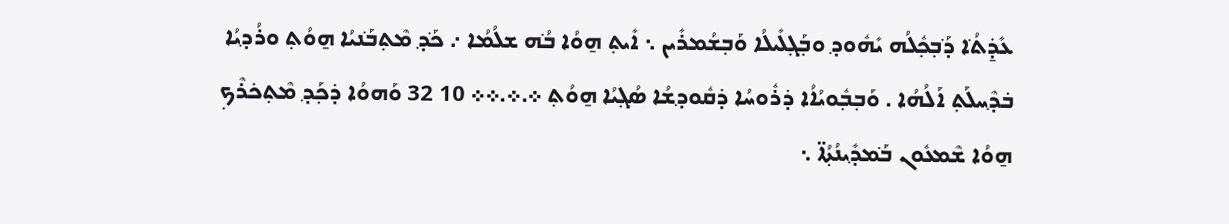ܥܺܕ̱݁ܬ݁ܳܐ ܕ݁ܰܒ݂ܟ݂ܽܠܳܗ ܝܺܗܽܘܕ݂ ܘܒ݂ܰܓ݂ܠܺܝܠܳܐ ܘܰܒ݂ܫܳܡܪܺܝܢ ܆ ܐܺܝܬ݂ ܗ̱ܘܳܐ ܒ݁ܳܗ ܫܠܳܡܳܐ ܇ ܟ݁ܰܕ݂ ܡܶܬ݂ܒ݁ܰܢܝܳܐ ܗ̱ܘܳܬ݂ ܘܪܳܕ݂ܝܳܐ ܒ݁ܕ݂ܶܚܠܰܬ݂ ܐܰܠܳܗܳܐ . ܘܰܒ݂ܒ݂ܽܘܝܳܐܳܐ ܕ݁ܪܽܘܚܳܐ ܕ݁ܩܽܘܕ݂ܫܳܐ ܣܳܓ݂ܝܳܐ ܗ̱ܘܳܬ݂ ܀.܀.܀܀ 10 32 ܘܰܗܘܳܐ ܕ݁ܟ݂ܰܕ݂ ܡܶܬ݂ܟ݁ܪܶܟ݂ ܗ̱ܘܳܐ ܫܶܡܥܽܘܢ ܒ݁ܰܡܕ݂ܺܝܢܳܬ݂ܳܐ̈ ܆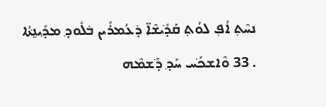ܢܚܶܬ݂ ܐܳܦ݂ ܠܘܳܬ݂ ܩܰܕ݁ܺܝܫܶܐ̈ ܕ݁ܥܳܡܪܺܝܢ ܒ݁ܠܽܘܕ݂ ܡܕ݂ܺܝܢ̱ܬ݁ܳܐ . 33 ܘܶܐܫܟ݁ܰܚ ܚܰܕ݂ ܕ݁ܰܫܡܶܗ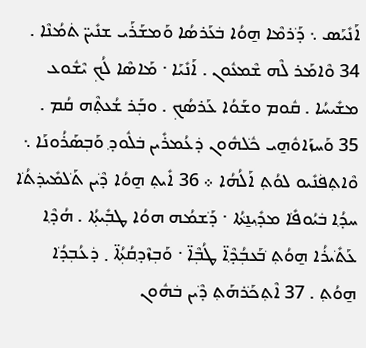ܐܰܢܺܝܰܣ ܆ ܕ݁ܰܪܡܶܐ ܗ̱ܘܳܐ ܒ݁ܥܰܪܣܳܐ ܘܰܡܫܰܪܰܝ ܫܢܺܝܢ̈ ܬ݁ܡܳܢܶܐ . 34 ܘܶܐܡܰܪ ܠܶܗ ܫܶܡܥܽܘܢ . ܐܰܢܺܝܰܐ ܁ ܡܰܐܣܶܐ ܠܳܟ݂ ܝܶܫܽܘܥ ܡܫܺܝܚܳܐ . ܩܽܘܡ ܘܫܰܘܳܐ ܥܰܪܣܳܟ݂ . ܘܒ݂ܰܪ ܫܳܥܬ݂ܶܗ ܩܳܡ . 35 ܘܰܚܙܰܐܘܽܗ̱ܝ ܟ݁ܽܠܗܽܘܢ ܕ݁ܥܳܡܪܺܝܢ ܒ݁ܠܽܘܕ݂ ܘܰܒ݂ܣܰܪܳܘܢܰܐ ܆ ܘܶܐܬ݂ܦ݁ܢܺܝܘ ܠܘܳܬ݂ ܐܰܠܳܗܳܐ ܀ 36 ܐܺܝܬ݂ ܗ̱ܘܳܐ ܕ݁ܶܝܢ ܬ݁ܰܠܡܺܝܕ݁ܬ݁ܳܐ ܚܕ݂ܳܐ ܒ݁ܝܳܘܦ݁ܺܐ ܡܕ݂ܺܝܢ̱ܬ݁ܳܐ ܁ ܕ݁ܰܫܡܳܗ ܗܘܳܐ ܛܒ݂ܺܝܬ݂ܳܐ . ܗܳܕ݂ܶܐ ܥܰܬ݁ܺܝܪܳܐ ܗ̱ܘܳܬ݂ ܒ݁ܰܥܒ݂ܳܕ݂ܶܐ̈ ܛܳܒ݂ܶܐ̈ ܁ ܘܰܒ݂ܙܶܕ݂ܩܳܬ݂ܳܐ̈ ܂ ܕ݁ܥܳܒ݂ܕ݁ܳܐ ܗ̱ܘܳܬ݂ . 37 ܐܶܬ݂ܟ݁ܰܪܗܰܬ݂ ܕ݁ܶܝܢ ܒ݁ܗܽܘܢ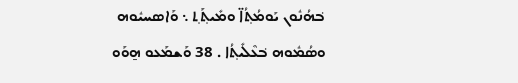ܒ݁ܗܳܢܽܘܢ ܝܰܘܡܳܬ݂ܳܐ̈ ܘܡܺܝܬ݂ܰܬ݂ ܆ ܘܰܐܣܚܝܽܘܗ ܘܣܳܡܽܘܗ ܒ݁ܥܶܠܺܝܬ݂ܳܐ . 38 ܘܰܫܡܰܥܘ ܗ̱ܘܰܘ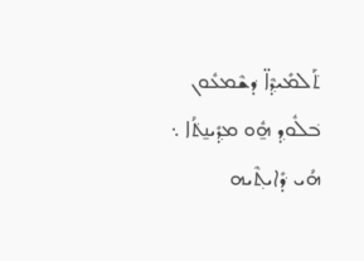ܬ݁ܰܠܡܺܝܕ݂ܶܐ̈ ܕ݁ܫܶܡܥܽܘܢ ܒ݁ܠܽܘܕ݂ ܗ̱ܽܘ ܡܕ݂ܺܝܢ̱ܬ݁ܳܐ ܆ ܗܳܝ ܕ݁ܺܐܝܬ݂ܶܝܗ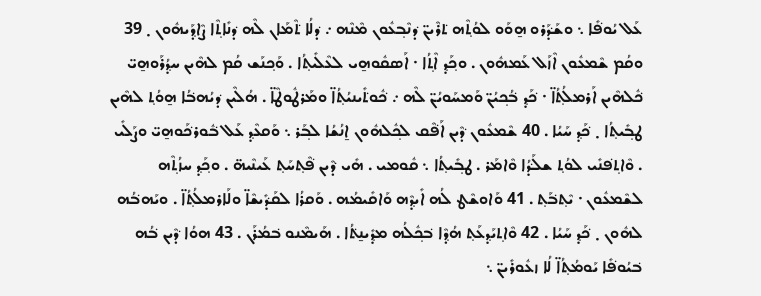ܥܰܠ ܝܳܘܦ݁ܺܐ ܆ ܘܫܰܕ݁ܰܪܘ ܗ̱ܘܰܘ ܠܘܳܬ݂ܶܗ ܬ݁ܪܶܝܢ̈ ܕ݁ܢܶܒ݂ܥܽܘܢ ܡܶܢܶܗ ܇ ܕ݁ܠܳܐ ܬ݁ܶܡܰܐܢ ܠܶܗ ܕ݁ܢܺܐܬ݂ܶܐ ܨܶܐܕ݂ܰܝܗܽܘܢ ܂ 39 ܘܩܳܡ ܫܶܡܥܽܘܢ ܐܶܙܰܠ ܥܰܡܗܽܘܢ . ܘܟ݂ܰܕ݂ ܐܶܬ݂ܳܐ ܁ ܐܰܣܩܽܘܗ̱ܝ ܠܥܶܠܺܝܬ݂ܳܐ . ܘܰܟ݂ܢܰܫ ܩܳܡ ܠܗܶܝܢ ܚܕ݂ܳܪܰܘܗ̱ܝ̈ ܟ݁ܽܠܗܶܝܢ ܐܰܪܡܠܳܬ݂ܳܐ̈ ܁ ܟ݁ܰܕ݂ ܒ݁ܳܟ݂ܝܳܢ̈ ܘܰܡܚܰܘܝܳܢ̈ ܠܶܗ ܇ ܟ݁ܽܘܬ݁ܺܝܢܝܳܬ݂ܳܐ̈ ܘܡܰܪܛܽܘܛܶܐ̈ . ܗܳܠܶܝܢ ܕ݁ܝܳܗܒ݁ܳܐ ܗ̱ܘܳܬ݂ ܠܗܶܝܢ ܛܒ݂ܺܝܬ݂ܳܐ ܂ ܟ݁ܰܕ݂ ܚܰܝܳܐ . 40 ܫܶܡܥܽܘܢ ܕ݁ܶܝܢ ܐܰܦ݁ܶܩ ܠܟ݂ܽܠܗܽܘܢ ܐ̱ܢܳܫܳܐ ܠܒ݂ܰܪ ܆ ܘܰܩܥܶܕ݂ ܥܰܠ ܒ݁ܽܘܪܟ݁ܰܘܗ̱ܝ̈ ܘܨܰܠܺܝ . ܘܶܐܬ݂ܦ݁ܢܺܝ ܠܘܳܬ݂ ܫܠܰܕ݁ܳܐ ܘܶܐܡܰܪ . ܛܒ݂ܺܝܬ݂ܳܐ ܆ ܩܽܘܡܝ . ܗܺܝ ܕ݁ܶܝܢ ܦ݁ܶܬ݂ܚܰܬ݂ ܥܰܝܢܶܝܗ̈ . ܘܟ݂ܰܕ݂ ܚܙܳܬ݂ܶܗ ܠܫܶܡܥܽܘܢ ܁ ܝܶܬ݂ܒ݁ܰܬ݂ . 41 ܘܰܐܘܫܶܛ ܠܳܗ ܐܺܝܕ݂ܶܗ ܘܰܐܩܺܝܡܳܗ . ܘܰܩܪܳܐ ܠܩܰܕ݁ܺܝܫܶܐ̈ ܘܠܰܐܪܡܠܳܬ݂ܳܐ̈ . ܘܝܰܗܒ݁ܳܗ ܠܗܽܘܢ ܂ ܟ݁ܰܕ݂ ܚܰܝܳܐ . 42 ܘܶܐܬ݂ܝܰܕ݂ܥܰܬ݂ ܗܳܕ݂ܶܐ ܒ݁ܟ݂ܽܠܳܗ ܡܕ݂ܺܝܢ̱ܬ݁ܳܐ . ܗܰܝܡܶܢܘ ܒ݁ܡܳܪܰܢ . 43 ܗܘܳܐ ܕ݁ܶܝܢ ܒ݁ܳܗ ܒ݁ܝܳܘܦ݁ܺܐ ܝܰܘܡܳܬ݂ܳܐ̈ ܠܳܐ ܙܥܽܘܪܺܝܢ̈ ܆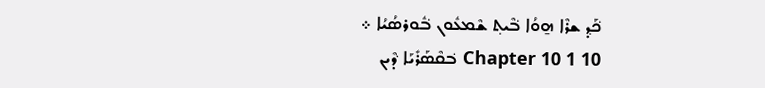ܟ݁ܰܕ݂ ܫܪܶܐ ܗ̱ܘܳܐ ܒ݁ܶܝܬ݂ ܫܶܡܥܽܘܢ ܒ݁ܽܘܪܣܳܝܳܐ ܀
10 Chapter 10 1 ܒ݁ܩܶܣܰܪܺܝܰܐ ܕ݁ܶܝܢ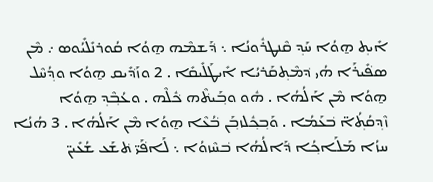ܐܺܝܬ݂ ܗ̱ܘܳܐ ܚܰܕ݂ ܩܶܢܛܪܽܘܢܳܐ ܆ ܕ݁ܰܫܡܶܗ ܗ̱ܘܳܐ ܩܳܘܪܢܺܠܺܝܳܘܣ ܇ ܡܶܢ ܣܦ݁ܺܝܪܰܐ ܗܳܝ ܕ݁ܡܶܬ݂ܩܰܪܝܳܐ ܐܺܝܛܰܠܺܝܩܺܐ . 2 ܘܙܰܕ݁ܺܝܩ ܗ̱ܘܳܐ ܘܕ݂ܳܚܶܠ ܗ̱ܘܳܐ ܡܶܢ ܐܰܠܳܗܳܐ . ܗܽܘ ܘܒ݂ܰܝܬ݁ܶܗ ܟ݁ܽܠܶܗ . ܘܥܳܒ݂ܶܕ݂ ܗ̱ܘܳܐ ܙܶܕ݂ܩܳܬ݂ܳܐ̈ ܒ݁ܥܰܡܳܐ . ܘܰܒ݂ܟ݂ܽܠܙܒ݂ܰܢ ܒ݁ܳܥܶܐ ܗ̱ܘܳܐ ܡܶܢ ܐܰܠܳܗܳܐ . 3 ܗܳܢܳܐ ܚܙܳܐ ܡܰܠܰܐܟ݂ܳܐ ܕ݁ܰܐܠܳܗܳܐ ܒ݁ܚܶܙܘܳܐ ܆ ܠܰܐܦ݁ܰܝ̈ ܬ݁ܫܰܥ ܫܳܥܺܝܢ̈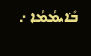ܒ݁ܺܐܝܡܳܡܳܐ ܇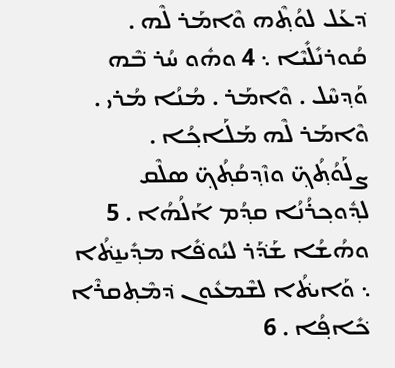ܕ݁ܥܰܠ ܠܘܳܬ݂ܶܗ ܘܶܐܡܰܪ ܠܶܗ . ܩܳܘܪܢܺܠܺܝܶܐ ܆ 4 ܘܗܽܘ ܚܳܪ ܒ݁ܶܗ ܘܰܕ݂ܚܶܠ . ܘܶܐܡܰܪ . ܡܳܢܳܐ ܡܳܪܝ . ܘܶܐܡܰܪ ܠܶܗ ܡܰܠܰܐܟ݂ܳܐ . ܨܠܰܘܳܬ݂ܳܟ݂̈ ܘܙܶܕ݂ܩܳܬ݂ܳܟ݂̈ ܣܠܶܩ ܠܕ݂ܽܘܟ݂ܪܳܢܳܐ ܩܕ݂ܳܡ ܐܰܠܳܗܳܐ . 5 ܘܗܳܫܳܐ ܫܰܕ݁ܰܪ ܠܝܳܘܦ݁ܺܐ ܡܕ݂ܺܝܢ̱ܬ݁ܳܐ ܆ ܘܰܐܝܬ݁ܳܐ ܠܫܶܡܥܽܘܢ ܕ݁ܡܶܬ݂ܩܪܶܐ ܟ݁ܺܐܦ݂ܳܐ . 6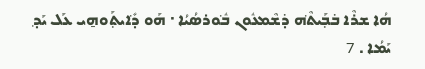ܗܳܐ ܫܪܶܐ ܒ݁ܒ݂ܰܝܬ݁ܶܗ ܕ݁ܫܶܡܥܽܘܢ ܒ݁ܽܘܪܣܳܝܳܐ ܁ ܗܰܘ ܕ݁ܺܐܝܬ݂ܰܘܗ̱ܝ ܥܰܠ ܝܰܕ݂ ܝܰܡܳܐ . 7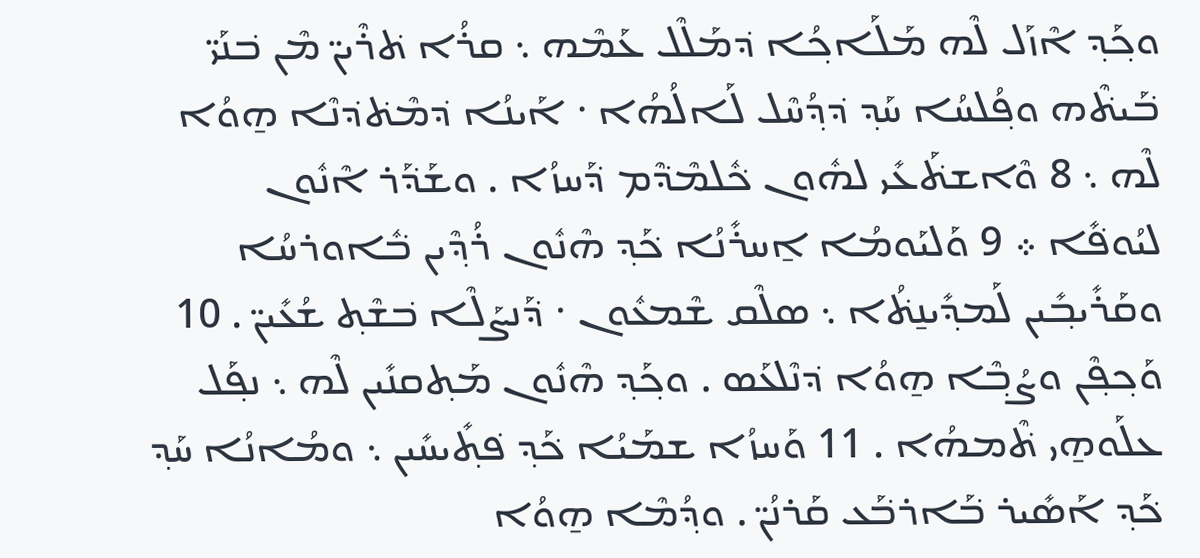ܘܟ݂ܰܕ݂ ܐܶܙܰܠ ܠܶܗ ܡܰܠܰܐܟ݂ܳܐ ܕ݁ܡܰܠܶܠ ܥܰܡܶܗ ܆ ܩܪܳܐ ܬ݁ܪܶܝܢ̈ ܡܶܢ ܒ݁ܢܰܝ̈ ܒ݁ܰܝܬ݁ܶܗ ܘܦ݂ܳܠܚܳܐ ܚܰܕ݂ ܕ݁ܕ݂ܳܚܶܠ ܠܰܐܠܳܗܳܐ ܁ ܐܰܝܢܳܐ ܕ݁ܡܶܬ݁ܕ݁ܢܶܐ ܗ̱ܘܳܐ ܠܶܗ ܆ 8 ܘܶܐܫܬ݁ܰܥܺܝ ܠܗܽܘܢ ܟ݁ܽܠܡܶܕ݁ܶܡ ܕ݁ܰܚܙܳܐ . ܘܫܰܕ݁ܰܪ ܐܶܢܽܘܢ ܠܝܳܘܦ݁ܺܐ ܀ 9 ܘܰܠܝܰܘܡܳܐ ܐ̱ܚܪܺܢܳܐ ܟ݁ܰܕ݂ ܗܶܢܽܘܢ ܪܳܕ݂ܶܝܢ ܒ݁ܽܐܘܪܚܳܐ ܘܩܰܪܺܝܒ݂ܺܝܢ ܠܰܡܕ݂ܺܝܢ̱ܬ݁ܳܐ ܆ ܣܠܶܩ ܫܶܡܥܽܘܢ ܁ ܕ݁ܰܢܨܰܠܶܐ ܒ݁ܫܶܬ݂ ܫܳܥܺܝܢ̈ . 10 ܘܰܟ݂ܦ݂ܶܢ ܘܨܳܒ݂ܶܐ ܗ̱ܘܳܐ ܕ݁ܢܶܠܥܰܣ . ܘܟ݂ܰܕ݂ ܗܶܢܽܘܢ ܡܰܬ݂ܩܢܺܝܢ ܠܶܗ ܆ ܢܦ݂ܰܠ ܥܠܰܘܗ̱ܝ ܬ݁ܶܡܗܳܐ . 11 ܘܰܚܙܳܐ ܫܡܰܝܳܐ ܟ݁ܰܕ݂ ܦ݁ܬ݂ܺܝܚܺܝܢ ܆ ܘܡܳܐܢܳܐ ܚܰܕ݂ ܟ݁ܰܕ݂ ܐܰܣܺܝܪ ܒ݁ܰܐܪܒ݁ܰܥ ܩܰܪܢܳܢ̈ . ܘܕ݂ܳܡܶܐ ܗ̱ܘܳܐ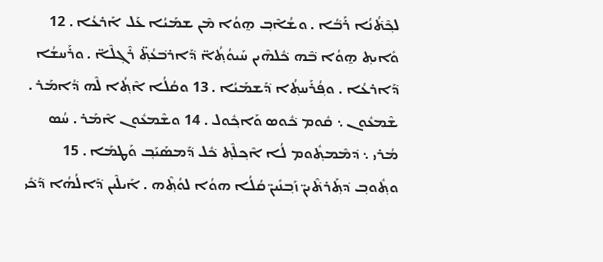ܠܟ݂ܶܬ݁ܳܢܳܐ ܪܰܒ݁ܳܐ . ܘܫܳܐܶܒ݂ ܗ̱ܘܳܐ ܡܶܢ ܫܡܰܝܳܐ ܥܰܠ ܐܰܪܥܳܐ . 12 ܘܺܐܝܬ݂ ܗ̱ܘܳܐ ܒ݁ܶܗ ܟ݁ܽܠܗܶܝܢ ܚܰܝܘܳܬ݂ܳܐ̈ ܕ݁ܰܐܪܒ݁ܥܳܬ݂̈ ܪܶܓ݂ܠܶܐ̈ . ܘܪܰܚܫܳܐ ܕ݁ܰܐܪܥܳܐ . ܘܦ݂ܳܪܰܚܬ݂ܳܐ ܕ݁ܰܫܡܰܝܳܐ . 13 ܘܩܳܠܳܐ ܐܶܬ݂ܳܐ ܠܶܗ ܕ݁ܳܐܡܰܪ . ܫܶܡܥܽܘܢ ܆ ܩܽܘܡ ܟ݁ܽܘܣ ܘܰܐܟ݂ܽܘܠ . 14 ܘܫܶܡܥܽܘܢ ܐܶܡܰܪ . ܚܳܣ ܡܳܪܝ ܆ ܕ݁ܡܶܡܬ݂ܽܘܡ ܠܳܐ ܐܶܟ݂ܠܶܬ݂ ܟ݁ܽܠ ܕ݁ܰܡܣܰܝܰܒ݂ ܘܰܛܡܰܐ . 15 ܘܬ݂ܽܘܒ݂ ܕ݁ܬ݂ܰܪܬ݁ܶܝܢ̈ ܙܰܒ݂ܢܺܝܢ̈ ܩܳܠܳܐ ܗܘܳܐ ܠܘܳܬ݂ܶܗ . ܐܰܝܠܶܝܢ ܕ݁ܰܐܠܳܗܳܐ ܕ݁ܰܟ݁ܺܝ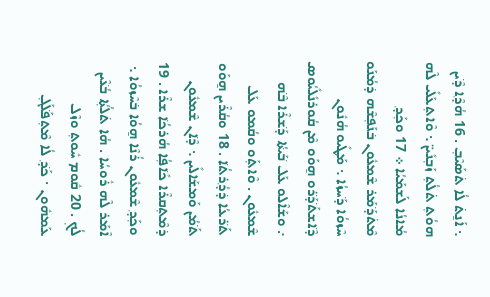܆ ܐܰܢ̱ܬ݁ ܠܳܐ ܬ݁ܣܰܝܶܒ݂ . 16 ܗܳܕ݂ܶܐ ܕ݁ܶܝܢ ܗܘܳܬ݂ ܬ݁ܠܳܬ݂ ܙܰܒ݂ܢܺܝܢ̈ ܆ ܘܶܐܬ݂ܥܰܠܺܝ ܠܶܗ ܡܳܐܢܳܐ ܠܰܫܡܰܝܳܐ ܀ 17 ܘܟ݂ܰܕ݂ ܡܶܬ݁ܕ݁ܰܡܰܪ ܫܶܡܥܽܘܢ ܒ݁ܢܰܦ݂ܫܶܗ ܕ݁ܡܳܢܰܘ ܚܶܙܘܳܐ ܕ݁ܰܚܙܳܐ ܆ ܡܰܛܺܝܘ ܗܳܢܽܘܢ ܕ݁ܶܐܫܬ݁ܰܕ݁ܰܪܘ ܗ̱ܘܰܘ ܡܶܢ ܩܳܘܪܢܺܠܺܝܳܘܣ ܇ ܘܫܰܐܶܠܘ ܥܰܠ ܒ݁ܰܝܬ݁ܳܐ ܕ݁ܰܫܪܶܐ ܒ݁ܶܗ ܫܶܡܥܽܘܢ . ܘܶܐܬ݂ܰܘ ܘܩܳܡܘ ܥܰܠ ܬ݁ܰܪܥܳܐ ܕ݁ܕ݂ܳܪܬ݁ܳܐ . 18 ܘܩܳܪܶܝܢ ܗ̱ܘܰܘ ܬ݁ܰܡܳܢ ܘܰܡܫܰܐܠܺܝܢ ܆ ܕ݁ܶܐܢ ܫܶܡܥܽܘܢ ܕ݁ܡܶܬ݂ܩܪܶܐ ܟ݁ܺܐܦ݂ܳܐ ܗܳܪܟ݁ܳܐ ܫܪܶܐ . 19 ܘܟ݂ܰܕ݂ ܫܶܡܥܽܘܢ ܪܳܢܶܐ ܗ̱ܘܳܐ ܒ݁ܚܶܙܘܳܐ ܆ ܐܶܡܰܪ ܠܶܗ ܪܽܘܚܳܐ . ܗܳܐ ܬ݁ܠܳܬ݂ܳܐ ܒ݁ܳܥܶܝܢ ܠܳܟ݂ . 20 ܩܽܘܡ ܚܽܘܬ݂ ܘܙܶܠ ܥܰܡܗܽܘܢ ܁ ܟ݁ܰܕ݂ ܠܳܐ ܡܶܬ݂ܦ݁ܰܠܰܓ݂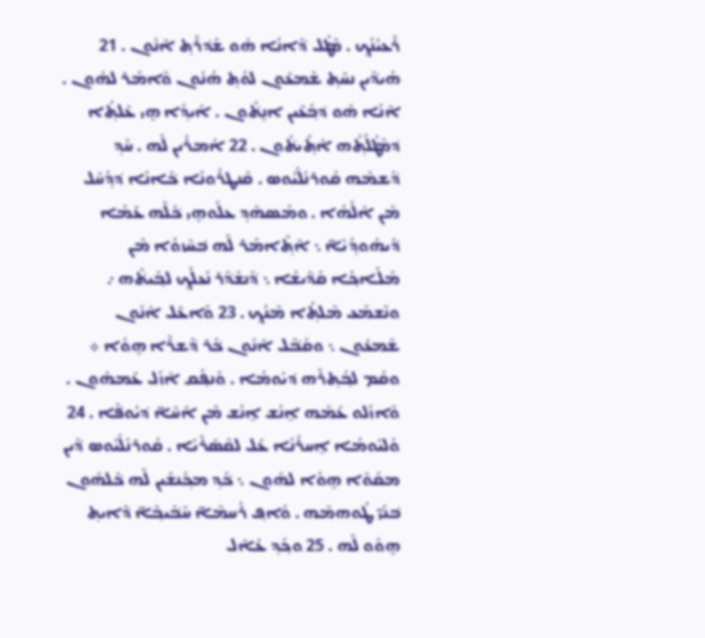ܪܶܥܝܳܢܳܟ݂ . ܡܶܛܽܠ ܕ݁ܶܐܢܳܐ ܗܽܘ ܫܰܕ݁ܪܶܬ݂ ܐܶܢܽܘܢ . 21 ܗܳܝܕ݁ܶܝܢ ܢܚܶܬ݂ ܫܶܡܥܽܘܢ ܠܘܳܬ݂ ܗܳܢܽܘܢ ܘܶܐܡܰܪ ܠܗܽܘܢ . ܐܶܢܳܐ ܗܽܘ ܕ݁ܒ݂ܳܥܶܝܢ ܐܢ̱ܬ݁ܽܘܢ . ܐܰܝܕ݂ܳܐ ܗ̱ܝ ܥܶܠܬ݂ܳܐ ܕ݁ܡܶܛܽܠܳܬ݂ܳܗ ܐܶܬ݂ܰܝܬ݁ܽܘܢ . 22 ܐܳܡܪܺܝܢ ܠܶܗ . ܚܰܕ݂ ܕ݁ܰܫܡܶܗ ܩܳܘܪܢܺܠܺܝܳܘܣ . ܩܶܢܛܪܽܘܢܳܐ ܟ݁ܺܐܢܳܐ ܕ݁ܕ݂ܳܚܶܠ ܡܶܢ ܐܰܠܳܗܳܐ . ܘܡܰܣܗܶܕ݂ ܥܠܰܘܗ̱ܝ ܟ݁ܽܠܶܗ ܥܰܡܳܐ ܕ݁ܺܝܗܽܘܕ݂ܳܝܶܐ̈ ܆ ܐܶܬ݂ܶܐܡܰܪ ܠܶܗ ܒ݁ܚܶܙܘܳܐ ܡܶܢ ܡܰܠܰܐܟ݂ܳܐ ܩܰܕ݁ܺܝܫܳܐ ܆ ܕ݁ܰܢܫܰܕ݁ܰܪ ܢܰܥܠܳܟ݂ ܠܒ݂ܰܝܬ݁ܶܗ ܇ ܘܢܶܫܡܰܥ ܡܶܠܬ݂ܳܐ ܡܶܢܳܟ݂ . 23 ܘܰܐܥܶܠ ܐܶܢܽܘܢ ܫܶܡܥܽܘܢ ܆ ܘܩܰܒ݁ܶܠ ܐܶܢܽܘܢ ܟ݁ܰܪ ܕ݁ܰܫܪܶܐ ܗ̱ܘܳܐ ܀ ܘܩܳܡ ܠܒ݂ܳܬ݂ܪܶܗ ܕ݁ܝܰܘܡܳܐ . ܘܰܢܦ݂ܰܩ ܐܶܙܰܠ ܥܰܡܗܽܘܢ . ܘܶܐܙܰܠܘ ܥܰܡܶܗ ܐ̱ܢܳܫ ܐ̱ܢܳܫ ܡܶܢ ܐܰܚܶܐ̈ ܕ݁ܝܳܘܦ݁ܺܐ . 24 ܘܰܠܝܰܘܡܳܐ ܐ̱ܚܪܺܢܳܐ ܥܰܠ ܠܩܶܣܰܪܺܝܰܐ . ܩܳܘܪܢܺܠܺܝܳܘܣ ܕ݁ܶܝܢ ܡܩܰܘܶܐ ܗ̱ܘܳܐ ܠܗܽܘܢ ܆ ܟ݁ܰܕ݂ ܡܟ݂ܰܢܫܺܝܢ ܠܶܗ ܟ݁ܽܠܗܽܘܢ ܒ݁ܢܰܝ̈ ܛܽܘܗܡܶܗ . ܘܳܐܦ݂ ܪܳܚܡܶܐ̈ ܚܰܒ݁ܺܝܒ݂ܶܐ̈ ܕ݁ܺܐܝܬ݂ ܗ̱ܘܰܘ ܠܶܗ . 25 ܘܟ݂ܰܕ݂ ܥܳܐܶܠ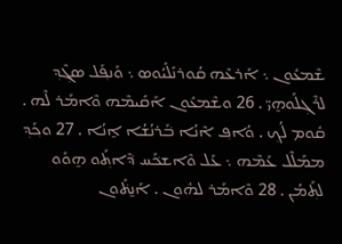ܫܶܡܥܽܘܢ ܆ ܐܰܪܥܶܗ ܩܳܘܪܢܺܠܺܝܳܘܣ ܆ ܘܰܢܦ݂ܰܠ ܣܓ݂ܶܕ݂ ܠܪܶܓ݂ܠܰܘܗ̱ܝ̈ . 26 ܘܫܶܡܥܽܘܢ ܐܰܩܺܝܡܶܗ ܘܶܐܡܰܪ ܠܶܗ . ܩܽܘܡ ܠܳܟ݂ . ܘܳܐܦ݂ ܐܶܢܳܐ ܒ݁ܰܪܢܳܫܳܐ ܐ̱ܢܳܐ . 27 ܘܟ݂ܰܕ݂ ܡܡܰܠܶܠ ܥܰܡܶܗ ܆ ܥܰܠ ܘܶܐܫܟ݁ܰܚ ܕ݁ܶܐܬ݂ܰܘ ܗ̱ܘܰܘ ܠܬ݂ܰܡܳܢ . 28 ܘܶܐܡܰܪ ܠܗܽܘܢ . ܐܰܢ̱ܬ݁ܽܘܢ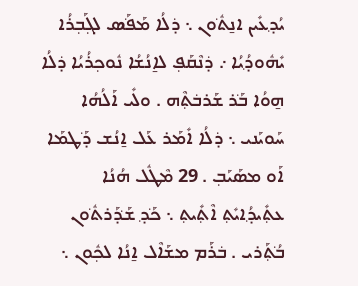ܝܳܕ݂ܥܺܝܢ ܐܢ̱ܬ݁ܽܘܢ ܆ ܕ݁ܠܳܐ ܡܰܦ݁ܰܣ ܠܓ݂ܰܒ݂ܪܳܐ ܝܺܗܽܘܕ݂ܳܝܳܐ ܇ ܕ݁ܢܶܩܰܦ݂ ܠܐ̱ܢܳܫܳܐ ܢܽܘܟ݂ܪܳܝܳܐ ܕ݁ܠܳܐ ܗ̱ܘܳܐ ܒ݁ܰܪ ܫܰܪܒ݁ܬ݂ܶܗ . ܘܠܺܝ ܐܰܠܳܗܳܐ ܚܰܘܝܰܢܝ ܆ ܕ݁ܠܳܐ ܐܺܡܰܪ ܥܰܠ ܐ̱ܢܳܫ ܕ݁ܰܛܡܰܐ ܐܰܘ ܡܣܰܝܰܒ݂ . 29 ܡܶܛܽܠ ܗܳܢܳܐ ܥܬ݂ܺܝܕ݂ܳܐܝܺܬ݂ ܐܶܬ݂ܺܝܬ݂ ܆ ܟ݁ܰܕ݂ ܫܰܕ݁ܰܪܬ݁ܽܘܢ ܒ݁ܳܬ݂ܰܪܝ . ܒ݁ܪܰܡ ܡܫܰܐܶܠ ܐ̱ܢܳܐ ܠܟ݂ܽܘܢ ܆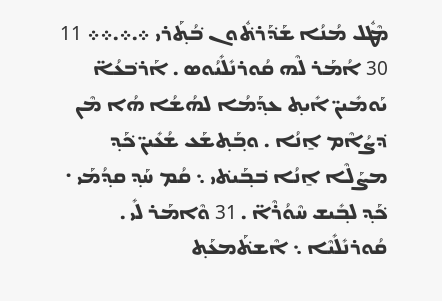ܡܶܛܽܠ ܡܳܢܳܐ ܫܰܕ݁ܰܪܬ݁ܽܘܢ ܒ݁ܳܬ݂ܰܪܝ ܀.܀.܀܀ 11 30 ܐܳܡܰܪ ܠܶܗ ܩܳܘܪܢܺܠܺܝܳܘܣ . ܐܰܪܒ݁ܥܳܐ̈ ܝܰܘܡܺܝܢ̈ ܐܺܝܬ݂ ܥܕ݂ܰܡܳܐ ܠܗܳܫܳܐ ܗܳܐ ܡܶܢ ܕ݁ܨܳܐܶܡ ܐ̱ܢܳܐ . ܘܒ݂ܰܬ݂ܫܰܥ ܫܳܥܺܝܢ̈ ܟ݁ܰܕ݂ ܡܨܰܠܶܐ ܐ̱ܢܳܐ ܒ݁ܒ݂ܰܝܬ݁ܝ ܆ ܩܳܡ ܚܰܕ݂ ܩܕ݂ܳܡܰܝ ܁ ܟ݁ܰܕ݂ ܠܒ݂ܺܝܫ ܚܶܘܳܪܶܐ̈ . 31 ܘܶܐܡܰܪ ܠܺܝ . ܩܳܘܪܢܺܠܺܝܶܐ ܆ ܐܶܫܬ݁ܰܡܥܰܬ݂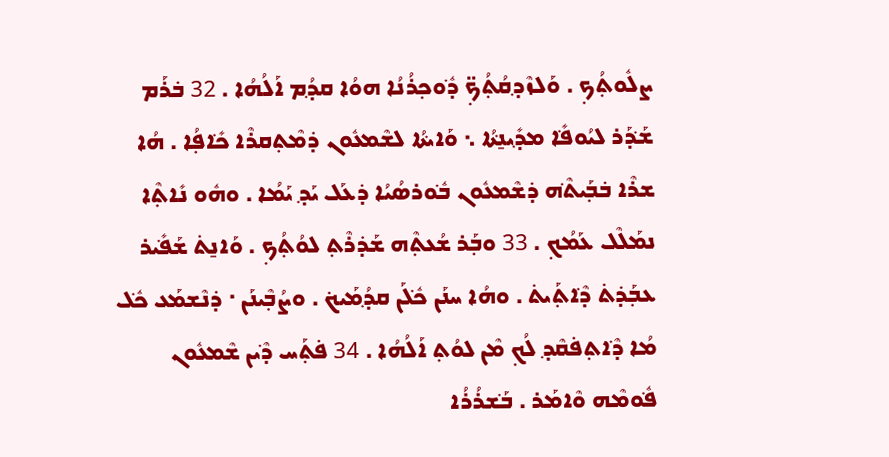ܨܠܽܘܬ݂ܳܟ݂ . ܘܰܠܙܶܕ݂ܩܳܬ݂ܳܟ݂̈ ܕ݁ܽܘܟ݂ܪܳܢܳܐ ܗܘܳܐ ܩܕ݂ܳܡ ܐܰܠܳܗܳܐ . 32 ܒ݁ܪܰܡ ܫܰܕ݁ܰܪ ܠܝܳܘܦ݁ܺܐ ܡܕ݂ܺܝܢ̱ܬ݁ܳܐ ܆ ܘܰܐܝܬ݁ܳܐ ܠܫܶܡܥܽܘܢ ܕ݁ܡܶܬ݂ܩܪܶܐ ܟ݁ܺܐܦ݂ܳܐ . ܗܳܐ ܫܪܶܐ ܒ݁ܒ݂ܰܝܬ݁ܶܗ ܕ݁ܫܶܡܥܽܘܢ ܒ݁ܽܘܪܣܳܝܳܐ ܕ݁ܥܰܠ ܝܰܕ݂ ܝܰܡܳܐ . ܘܗܽܘ ܢܺܐܬ݂ܶܐ ܢܡܰܠܶܠ ܥܰܡܳܟ݂ . 33 ܘܒ݂ܰܪ ܫܳܥܬ݂ܶܗ ܫܰܕ݁ܪܶܬ݂ ܠܘܳܬ݂ܳܟ݂ . ܘܰܐܢ̱ܬ݁ ܫܰܦ݁ܺܝܪ ܥܒ݂ܰܕ݁ܬ݁ ܕ݁ܶܐܬ݂ܰܝܬ݁ . ܘܗܳܐ ܚܢܰܢ ܟ݁ܽܠܰܢ ܩܕ݂ܳܡܰܝܟ݁ . ܘܨܳܒ݂ܶܝܢܰܢ ܁ ܕ݁ܢܶܫܡܰܥ ܟ݁ܽܠ ܡܳܐ ܕ݁ܶܐܬ݂ܦ݁ܩܶܕ݂ ܠܳܟ݂ ܡܶܢ ܠܘܳܬ݂ ܐܰܠܳܗܳܐ . 34 ܦ݁ܬ݂ܰܚ ܕ݁ܶܝܢ ܫܶܡܥܽܘܢ ܦ݁ܽܘܡܶܗ ܘܶܐܡܰܪ . ܒ݁ܰܫܪܳܪܳܐ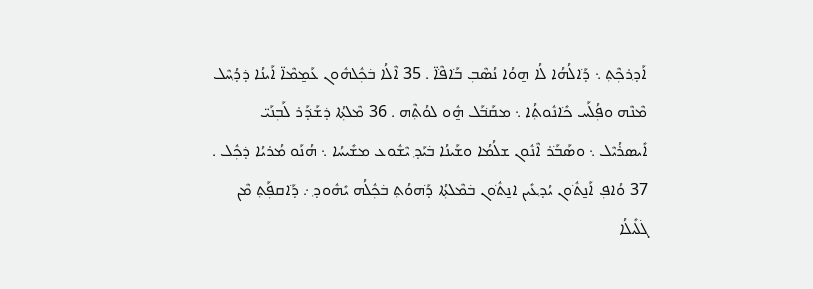ܐܰܕ݂ܪܟ݂ܶܬ݂ ܆ ܕ݁ܰܐܠܳܗܳܐ ܠܳܐ ܗ̱ܘܳܐ ܢܳܣܶܒ݂ ܒ݁ܰܐܦ݁ܶܐ̈ . 35 ܐܶܠܳܐ ܒ݁ܟ݂ܽܠܗܽܘܢ ܥܰܡ̱ܡܶܐ̈ ܐܰܝܢܳܐ ܕ݁ܕ݂ܳܚܶܠ ܡܶܢܶܗ ܘܦ݂ܳܠܰܚ ܟ݁ܺܐܢܽܘܬ݂ܳܐ ܆ ܡܩܰܒ݁ܰܠ ܗ̱ܽܘ ܠܘܳܬ݂ܶܗ . 36 ܡܶܠܬ݂ܳܐ ܕ݁ܫܰܕ݁ܰܪ ܠܰܒ݂ܢܰܝ̈ ܐܺܝܣܪܳܝܶܠ ܆ ܘܣܰܒ݁ܰܪ ܐܶܢܽܘܢ ܫܠܳܡܳܐ ܘܫܰܝܢܳܐ ܒ݁ܝܰܕ݂ ܝܶܫܽܘܥ ܡܫܺܝܚܳܐ ܆ ܗܳܢܰܘ ܡܳܪܝܳܐ ܕ݁ܟ݂ܽܠ . 37 ܘܳܐܦ݂ ܐܰܢ̱ܬ݁ܽܘܢ ܝܳܕ݂ܥܺܝܢ ܐܢ̱ܬ݁ܽܘܢ ܒ݁ܡܶܠܬ݂ܳܐ ܕ݁ܰܗܘܳܬ݂ ܒ݁ܟ݂ܽܠܳܗ ܝܺܗܽܘܕ݂ ܇ ܕ݁ܰܐܩܦ݂ܰܬ݂ ܡܶܢ ܓ݁ܠܺܝܠܳܐ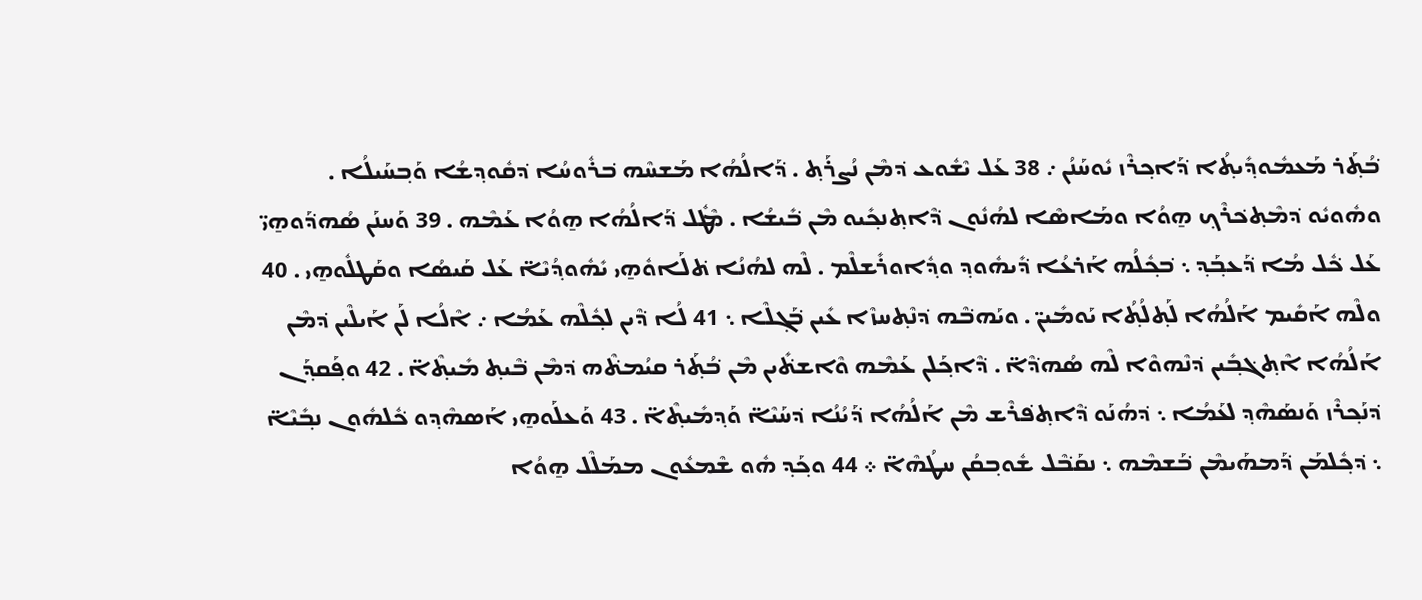ܒ݁ܳܬ݂ܰܪ ܡܰܥܡܽܘܕ݂ܺܝܬ݂ܳܐ ܕ݁ܰܐܟ݂ܪܶܙ ܝܽܘܚܰܢܳܢ ܇ 38 ܥܰܠ ܝܶܫܽܘܥ ܕ݁ܡܶܢ ܢܳܨܪܰܬ݂ . ܕ݁ܰܐܠܳܗܳܐ ܡܰܫܚܶܗ ܒ݁ܪܽܘܚܳܐ ܕ݁ܩܽܘܕ݂ܫܳܐ ܘܰܒ݂ܚܰܝܠܳܐ . ܘܗܽܘܝܽܘ ܕ݁ܡܶܬ݂ܟ݁ܪܶܟ݂ ܗ̱ܘܳܐ ܘܡܰܐܣܶܐ ܠܗܳܢܽܘܢ ܕ݁ܶܐܬ݂ܢܟ݂ܺܝܘ ܡܶܢ ܒ݁ܺܝܫܳܐ . ܡܶܛܽܠ ܕ݁ܰܐܠܳܗܳܐ ܗ̱ܘܳܐ ܥܰܡܶܗ . 39 ܘܰܚܢܰܢ ܣܳܗܕ݁ܰܘܗ̱ܝ̈ ܥܰܠ ܟ݁ܽܠ ܡܳܐ ܕ݁ܰܥܒ݂ܰܕ݂ ܆ ܒ݁ܟ݂ܽܠܳܗ ܐܰܪܥܳܐ ܕ݁ܺܝܗܽܘܕ݂ ܘܕ݂ܽܐܘܪܺܫܠܶܡ . ܠܶܗ ܠܗܳܢܳܐ ܬ݁ܠܰܐܘܽܗ̱ܝ ܝܺܗܽܘܕ݂ܳܝܶܐ̈ ܥܰܠ ܩܰܝܣܳܐ ܘܩܰܛܠܽܘܗ̱ܝ . 40 ܘܠܶܗ ܐܰܩܺܝܡ ܐܰܠܳܗܳܐ ܠܰܬ݂ܠܳܬ݂ܳܐ ܝܰܘܡܺܝܢ̈ . ܘܝܰܗܒ݁ܶܗ ܕ݁ܢܶܬ݂ܚܙܶܐ ܥܺܝܢ ܒ݁ܰܓ݂ܠܶܐ ܆ 41 ܠܳܐ ܕ݁ܶܝܢ ܠܟ݂ܽܠܶܗ ܥܰܡܳܐ ܇ ܐܶܠܳܐ ܠܰܢ ܐܰܝܠܶܝܢ ܕ݁ܡܶܢ ܐܰܠܳܗܳܐ ܐܶܬ݂ܓ݁ܒ݂ܺܝܢ ܕ݁ܢܶܗܘܶܐ ܠܶܗ ܣܳܗܕ݁ܶܐ̈ . ܕ݁ܶܐܟ݂ܰܠܢ ܥܰܡܶܗ ܘܶܐܫܬ݁ܺܝܢ ܡܶܢ ܒ݁ܳܬ݂ܰܪ ܩܝܳܡܬ݁ܶܗ ܕ݁ܡܶܢ ܒ݁ܶܝܬ݂ ܡܺܝܬ݂ܶܐ̈ . 42 ܘܦ݂ܰܩܕ݂ܰܢ ܕ݁ܢܰܟ݂ܪܶܙ ܘܰܢܣܰܗܶܕ݂ ܠܥܰܡܳܐ ܆ ܕ݁ܗܳܢܰܘ ܕ݁ܶܐܬ݂ܦ݁ܪܶܫ ܡܶܢ ܐܰܠܳܗܳܐ ܕ݁ܰܝܳܢܳܐ ܕ݁ܚܰܝܶܐ̈ ܘܰܕ݂ܡܺܝܬ݂ܶܐ̈ . 43 ܘܰܥܠܰܘܗ̱ܝ ܐܰܣܗܶܕ݂ܘ ܟ݁ܽܠܗܽܘܢ ܢܒ݂ܺܝܶܐ̈ ܆ ܕ݁ܟ݂ܽܠܡܰܢ ܕ݁ܰܡܗܰܝܡܶܢ ܒ݁ܰܫܡܶܗ ܆ ܢܩܰܒ݁ܶܠ ܫܽܘܒ݂ܩܳܢ ܚܛܳܗܶܐ̈ ܀ 44 ܘܟ݂ܰܕ݂ ܗܽܘ ܫܶܡܥܽܘܢ ܡܡܰܠܶܠ ܗ̱ܘܳܐ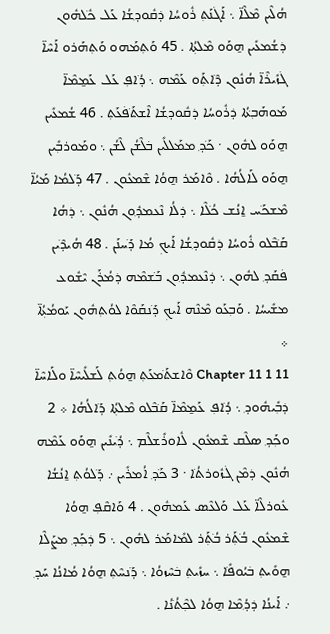ܗܳܠܶܝܢ ܡܶܠܶܐ̈ ܆ ܐܰܓ݁ܢܰܬ݂ ܪܽܘܚܳܐ ܕ݁ܩܽܘܕ݂ܫܳܐ ܥܰܠ ܟ݁ܽܠܗܽܘܢ ܕ݁ܫܳܡܥܺܝܢ ܗ̱ܘܰܘ ܡܶܠܬ݂ܳܐ . 45 ܘܰܬ݂ܡܰܗܘ ܘܰܬ݂ܗܰܪܘ ܐܰܚܶܐ̈ ܓ݁ܙܺܝܪܶܐ̈ ܗܳܢܽܘܢ ܕ݁ܶܐܬ݂ܰܘ ܥܰܡܶܗ ܆ ܕ݁ܳܐܦ݂ ܥܰܠ ܥܰܡ̱ܡܶܐ̈ ܡܰܘܗܰܒ݂ܬ݁ܳܐ ܕ݁ܪܽܘܚܳܐ ܕ݁ܩܽܘܕ݂ܫܳܐ ܐܶܫܬ݁ܰܦ݁ܥܰܬ݂ . 46 ܫܳܡܥܺܝܢ ܗ̱ܘܰܘ ܠܗܽܘܢ ܁ ܟ݁ܰܕ݂ ܡܡܰܠܠܺܝܢ ܒ݁ܠܶܫܳܢ ܠܶܫܳܢ ܆ ܘܡܰܘܪܒ݂ܺܝܢ ܗ̱ܘܰܘ ܠܰܐܠܳܗܳܐ . ܘܶܐܡܰܪ ܗ̱ܘܳܐ ܫܶܡܥܽܘܢ . 47 ܕ݁ܰܠܡܳܐ ܡܰܝܳܐ̈ ܡܶܫܟ݁ܰܚ ܐ̱ܢܳܫ ܟ݁ܳܠܶܐ ܆ ܕ݁ܠܳܐ ܢܶܥܡܕ݂ܽܘܢ ܗܳܢܽܘܢ ܆ ܕ݁ܗܳܐ ܩܰܒ݁ܶܠܘ ܪܽܘܚܳܐ ܕ݁ܩܽܘܕ݂ܫܳܐ ܐܰܝܟ݂ ܡܳܐ ܕ݁ܰܚܢܰܢ . 48 ܗܳܝܕ݁ܶܝܢ ܦ݁ܩܰܕ݂ ܠܗܽܘܢ ܆ ܕ݁ܢܶܥܡܕ݂ܽܘܢ ܒ݁ܰܫܡܶܗ ܕ݁ܡܳܪܰܢ ܝܶܫܽܘܥ ܡܫܺܝܚܳܐ . ܘܰܒ݂ܥܰܘ ܡܶܢܶܗ ܐܰܝܟ݂ ܕ݁ܰܢܩܰܘܶܐ ܠܘܳܬ݂ܗܽܘܢ ܝܰܘܡܳܬ݂ܳܐ̈ ܀
11 Chapter 11 1 ܘܶܐܫܬ݁ܰܡܥܰܬ݂ ܗ̱ܘܳܬ݂ ܠܰܫܠܺܝܚܶܐ̈ ܘܠܰܐܚܶܐ̈ ܕ݁ܒ݂ܺܝܗܽܘܕ݂ ܆ ܕ݁ܳܐܦ݂ ܥܰܡ̱ܡܶܐ̈ ܩܰܒ݁ܶܠܘ ܡܶܠܬ݂ܳܐ ܕ݁ܰܐܠܳܗܳܐ ܀ 2 ܘܟ݂ܰܕ݂ ܣܠܶܩ ܫܶܡܥܽܘܢ ܠܽܐܘܪܺܫܠܶܡ ܆ ܕ݁ܳܝܢܺܝܢ ܗ̱ܘܰܘ ܥܰܡܶܗ ܗܳܢܽܘܢ ܕ݁ܡܶܢ ܓ݁ܙܽܘܪܬ݁ܳܐ ܁ 3 ܟ݁ܰܕ݂ ܐܳܡܪܺܝܢ ܇ ܕ݁ܰܠܘܳܬ݂ ܐ̱ܢܳܫܳܐ ܥܽܘܪܠܶܐ̈ ܥܰܠ ܘܰܠܥܶܣ ܥܰܡܗܽܘܢ . 4 ܘܰܐܩܶܦ݂ ܗ̱ܘܳܐ ܫܶܡܥܽܘܢ ܒ݁ܳܬ݂ܰܪ ܒ݁ܳܬ݂ܰܪ ܠܡܺܐܡܰܪ ܠܗܽܘܢ ܆ 5 ܕ݁ܟ݂ܰܕ݂ ܡܨܰܠܶܐ ܗ̱ܘܺܝܬ݂ ܒ݁ܝܳܘܦ݁ܺܐ ܆ ܚܙܺܝܬ݂ ܒ݁ܚܶܙܘܳܐ ܆ ܕ݁ܰܢܚܶܬ݂ ܗ̱ܘܳܐ ܡܳܐܢܳܐ ܚܰܕ݂ ܇ ܐܰܝܢܳܐ ܕ݁ܕ݂ܳܡܶܐ ܗ̱ܘܳܐ ܠܟ݂ܶܬ݁ܳܢܳܐ .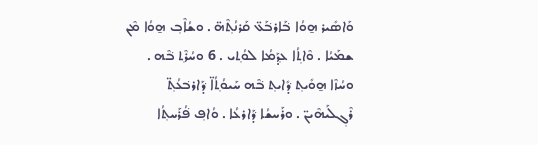ܘܰܐܣܺܝܪ ܗ̱ܘܳܐ ܒ݁ܰܐܪܒ݁ܰܥ̈ ܩܰܪܢܳܬ݂ܶܗ̈ . ܘܫܳܐܶܒ݂ ܗ̱ܘܳܐ ܡܶܢ ܫܡܰܝܳܐ . ܘܶܐܬ݂ܳܐ ܥܕ݂ܰܡܳܐ ܠܘܳܬ݂ܝ . 6 ܘܚܳܪܶܬ݂ ܒ݁ܶܗ . ܘܚܳܙܶܐ ܗ̱ܘܺܝܬ݂ ܕ݁ܺܐܝܬ݂ ܒ݁ܶܗ ܚܰܝܘܳܬ݂ܳܐ̈ ܕ݁ܰܐܪܒ݁ܥܳܬ݂̈ ܪܶܓ݂ܠܰܝܗܶܝܢ̈ . ܘܪܰܚܫܳܐ ܕ݁ܰܐܪܥܳܐ . ܘܳܐܦ݂ ܦ݁ܳܪܰܚܬ݂ܳܐ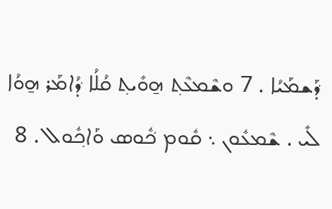ܕ݁ܰܫܡܰܝܳܐ . 7 ܘܫܶܡܥܶܬ݂ ܗ̱ܘܺܝܬ݂ ܩܳܠܳܐ ܕ݁ܳܐܡܰܪ ܗ̱ܘܳܐ ܠܺܝ . ܫܶܡܥܽܘܢ ܆ ܩܽܘܡ ܟ݁ܽܘܣ ܘܰܐܟ݂ܽܘܠ . 8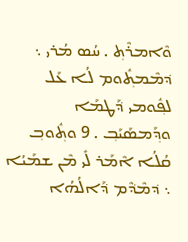ܘܶܐܡܪܶܬ݂ . ܚܳܣ ܡܳܪܝ ܆ ܕ݁ܡܶܡܬ݂ܽܘܡ ܠܳܐ ܥܰܠ ܠܦ݂ܽܘܡܝ ܕ݁ܰܛܡܰܐ ܘܕ݂ܰܡܣܰܝܰܒ݂ . 9 ܘܬ݂ܽܘܒ݂ ܩܳܠܳܐ ܐܶܡܰܪ ܠܺܝ ܡܶܢ ܫܡܰܝܳܐ ܆ ܕ݁ܡܶܕ݁ܶܡ ܕ݁ܰܐܠܳܗܳܐ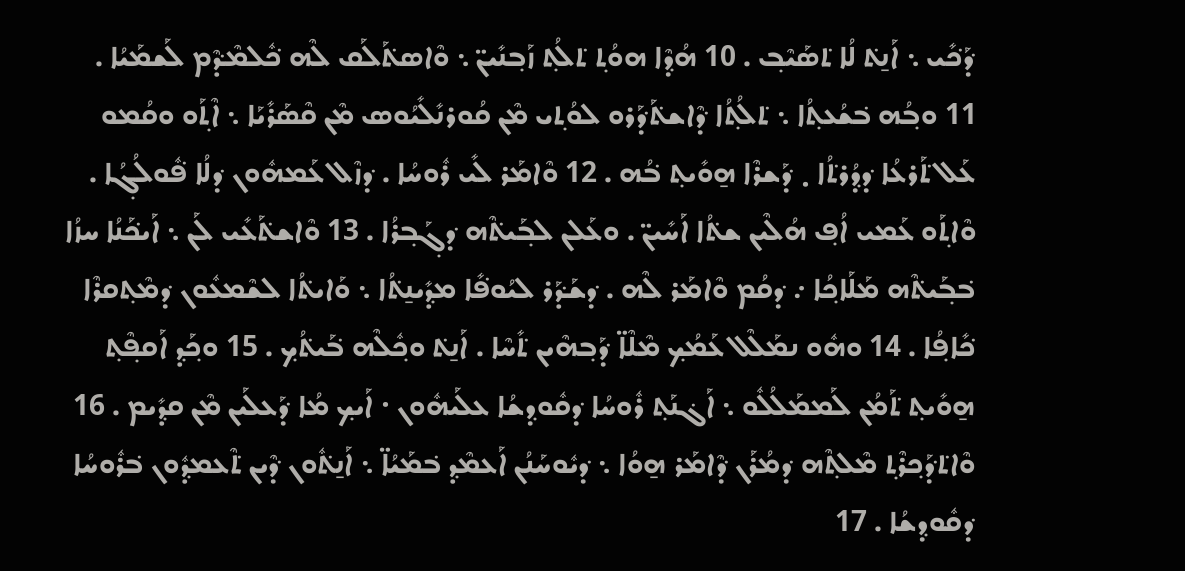ܕ݁ܰܟ݁ܺܝ ܆ ܐܰܢ̱ܬ݁ ܠܳܐ ܬ݁ܣܰܝܶܒ݂ . 10 ܗܳܕ݂ܶܐ ܗܘܳܬ݂ ܬ݁ܠܳܬ݂ ܙܰܒ݂ܢܺܝܢ̈ ܆ ܘܶܐܣܬ݁ܰܠܰܩ ܠܶܗ ܟ݁ܽܠܡܶܕ݁ܶܡ ܠܰܫܡܰܝܳܐ . 11 ܘܒ݂ܳܗ ܒ݁ܫܳܥܬ݂ܳܐ ܆ ܬ݁ܠܳܬ݂ܳܐ ܕ݁ܶܐܫܬ݁ܰܕ݁ܰܪܘ ܠܘܳܬ݂ܝ ܡܶܢ ܩܳܘܪܢܺܠܺܝܳܘܣ ܡܶܢ ܩܶܣܰܪܺܝܰܐ ܆ ܐܶܬ݂ܰܘ ܘܩܳܡܘ ܥܰܠ ܬ݁ܰܪܥܳܐ ܕ݁ܕ݂ܳܪܬ݁ܳܐ ܂ ܕ݁ܰܫܪܶܐ ܗ̱ܘܺܝܬ݂ ܒ݁ܳܗ . 12 ܘܶܐܡܰܪ ܠܺܝ ܪܽܘܚܳܐ . ܕ݁ܙܶܠ ܥܰܡܗܽܘܢ ܕ݁ܠܳܐ ܦ݁ܽܘܠܳܓ݂ܳܐ . ܘܶܐܬ݂ܰܘ ܥܰܡܝ ܐܳܦ݂ ܗܳܠܶܝܢ ܫܬ݁ܳܐ ܐܰܚܺܝܢ̈ . ܘܥܰܠܢ ܠܒ݂ܰܝܬ݁ܶܗ ܕ݁ܓ݂ܰܒ݂ܪܳܐ . 13 ܘܶܐܫܬ݁ܰܥܺܝ ܠܰܢ ܆ ܐܰܝܟ݁ܰܢܳܐ ܚܙܳܐ ܒ݁ܒ݂ܰܝܬ݁ܶܗ ܡܰܠܰܐܟ݂ܳܐ ܇ ܕ݁ܩܳܡ ܘܶܐܡܰܪ ܠܶܗ . ܕ݁ܫܰܕ݁ܰܪ ܠܝܳܘܦ݁ܺܐ ܡܕ݂ܺܝܢ̱ܬ݁ܳܐ ܆ ܘܰܐܝܬ݁ܳܐ ܠܫܶܡܥܽܘܢ ܕ݁ܡܶܬ݂ܩܪܶܐ ܟ݁ܺܐܦ݂ܳܐ . 14 ܘܗܽܘ ܢܡܰܠܶܠ ܥܰܡܳܟ݂ ܡܶܠܶܐ̈ ܕ݁ܰܒ݂ܗܶܝܢ ܬ݁ܺܚܶܐ . ܐܰܢ̱ܬ݁ ܘܟ݂ܽܠܶܗ ܒ݁ܰܝܬ݁ܳܟ݂ . 15 ܘܟ݂ܰܕ݂ ܐܰܩܦ݂ܶܬ݂ ܗ̱ܘܺܝܬ݂ ܬ݁ܰܡܳܢ ܠܰܡܡܰܠܳܠܽܘ ܆ ܐܰܓ݁ܢܰܬ݂ ܪܽܘܚܳܐ ܕ݁ܩܽܘܕ݂ܫܳܐ ܥܠܰܝܗܽܘܢ ܁ ܐܰܝܟ݂ ܡܳܐ ܕ݁ܰܥܠܰܝܢ ܡܶܢ ܩܕ݂ܺܝܡ . 16 ܘܶܐܬ݁ܕ݁ܰܟ݂ܪܶܬ݂ ܡܶܠܬ݂ܶܗ ܕ݁ܡܳܪܰܢ ܕ݁ܶܐܡܰܪ ܗ̱ܘܳܐ ܆ ܕ݁ܝܽܘܚܰܢܳܢ ܐܰܥܡܶܕ݂ ܒ݁ܡܰܝܳܐ̈ ܆ ܐܰܢ̱ܬ݁ܽܘܢ ܕ݁ܶܝܢ ܬ݁ܶܥܡܕ݂ܽܘܢ ܒ݁ܪܽܘܚܳܐ ܕ݁ܩܽܘܕ݂ܫܳܐ . 17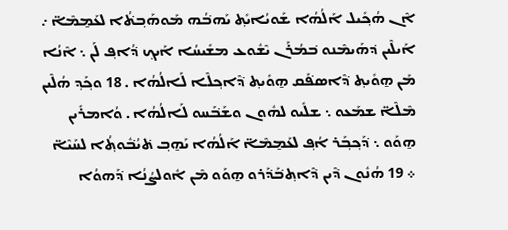ܐܶܢ ܗܳܟ݂ܺܝܠ ܐܰܠܳܗܳܐ ܫܰܘܝܳܐܝܺܬ݂ ܝܰܗܒ݁ܳܗ ܡܰܘܗܰܒ݂ܬ݁ܳܐ ܠܥܰܡ̱ܡܶܐ̈ ܇ ܐܰܝܠܶܝܢ ܕ݁ܗܰܝܡܶܢܘ ܒ݁ܡܳܪܰܢ ܝܶܫܽܘܥ ܡܫܺܝܚܳܐ ܐܰܝܟ݂ ܕ݁ܳܐܦ݂ ܠܰܢ ܆ ܐܶܢܳܐ ܡܰܢ ܗ̱ܘܺܝܬ݂ ܕ݁ܶܐܣܦ݁ܰܩ ܗ̱ܘܺܝܬ݂ ܕ݁ܶܐܟ݂ܠܶܐ ܠܰܐܠܳܗܳܐ . 18 ܘܟ݂ܰܕ݂ ܗܳܠܶܝܢ ܡܶܠܶܐ̈ ܫܡܰܥܘ ܆ ܫܠܺܝܘ ܠܗܽܘܢ ܘܫܰܒ݁ܰܚܘ ܠܰܐܠܳܗܳܐ . ܘܳܐܡܪܺܝܢ ܗ̱ܘܰܘ ܆ ܕ݁ܰܟ݂ܒ݂ܰܪ ܐܳܦ݂ ܠܥܰܡ̱ܡܶܐ̈ ܐܰܠܳܗܳܐ ܝܰܗ̱ܒ݂ ܬ݁ܝܳܒ݁ܽܘܬ݂ܳܐ ܠܚܰܝܶܐ̈ ܀ 19 ܗܳܢܽܘܢ ܕ݁ܶܝܢ ܕ݁ܶܐܬ݂ܒ݁ܰܕ݁ܰܪܘ ܗ̱ܘܰܘ ܡܶܢ ܐܽܘܠܨܳܢܳܐ ܕ݁ܰܗܘܳܐ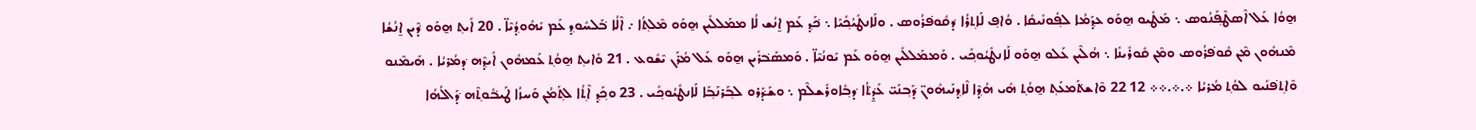ܗ̱ܘܳܐ ܥܰܠ ܐܶܣܛܶܦ݂ܰܢܳܘܣ ܆ ܡܰܛܺܝܘ ܗ̱ܘܰܘ ܥܕ݂ܰܡܳܐ ܠܦ݂ܽܘܢܺܝܩܺܐ . ܘܳܐܦ݂ ܠܰܐܬ݂ܪܳܐ ܕ݁ܩܽܘܦ݁ܪܳܘܣ . ܘܠܰܐܢܛܺܝܳܟ݂ܺܝܰܐ ܆ ܟ݁ܰܕ݂ ܥܰܡ ܐ̱ܢܳܫ ܠܳܐ ܡܡܰܠܠܺܝܢ ܗ̱ܘܰܘ ܡܶܠܬ݂ܳܐ ܇ ܐܶܠܳܐ ܒ݁ܰܠܚܽܘܕ݂ ܥܰܡ ܝܺܗܽܘܕ݂ܳܝܶܐ̈ . 20 ܐܺܝܬ݂ ܗ̱ܘܰܘ ܕ݁ܶܝܢ ܐ̱ܢܳܫܳܐ ܡܶܢܗܽܘܢ ܡܶܢ ܩܽܘܦ݁ܪܳܘܣ ܘܡܶܢ ܩܽܘܪܺܝܢܺܐ ܆ ܗܳܠܶܝܢ ܥܰܠܘ ܗ̱ܘܰܘ ܠܰܐܢܛܺܝܳܘܟ݂ܺܝ . ܘܰܡܡܰܠܠܺܝܢ ܗ̱ܘܰܘ ܥܰܡ ܝܰܘܢܳܝܶܐ̈ . ܘܰܡܣܰܒ݁ܪܺܝܢ ܗ̱ܘܰܘ ܥܰܠ ܡܳܪܰܢ ܝܶܫܽܘܥ . 21 ܘܺܐܝܬ݂ ܗ̱ܘܳܬ݂ ܥܰܡܗܽܘܢ ܐܺܝܕ݂ܶܗ ܕ݁ܡܳܪܝܳܐ . ܗܰܝܡܶܢܘ ܘܶܐܬ݂ܦ݁ܢܺܝܘ ܠܘܳܬ݂ ܡܳܪܝܳܐ ܀.܀.܀܀ 12 22 ܘܶܐܫܬ݁ܰܡܥܰܬ݂ ܗ̱ܘܳܬ݂ ܗܺܝ ܗܳܕ݂ܶܐ ܠܶܐܕ݂ܢܰܝܗܽܘܢ̈ ܕ݁ܰܒ݂ܢܰܝ̈ ܥܺܕ̱݁ܬ݁ܳܐ ܕ݁ܒ݂ܽܐܘܪܺܫܠܶܡ ܆ ܘܫܰܕ݁ܰܪܘ ܠܒ݂ܰܪܢܰܒ݂ܰܐ ܠܰܐܢܛܺܝܳܘܟ݂ܺܝ . 23 ܘܟ݂ܰܕ݂ ܐܶܬ݂ܳܐ ܠܬ݂ܰܡܳܢ ܘܰܚܙܳܐ ܛܰܝܒ݁ܽܘܬ݂ܶܗ ܕ݁ܰܐܠܳܗܳܐ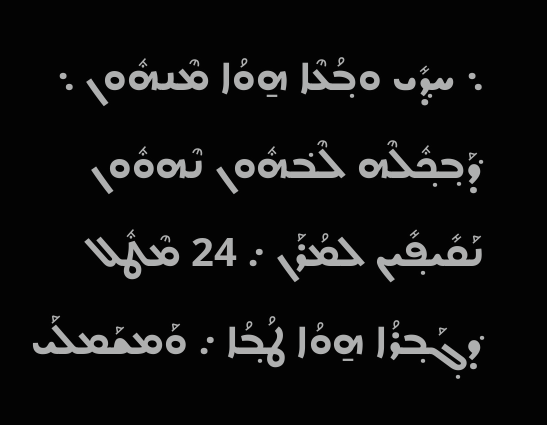܆ ܚܕ݂ܺܝ ܘܒ݂ܳܥܶܐ ܗ̱ܘܳܐ ܡܶܢܗܽܘܢ ܆ ܕ݁ܰܒ݂ܟ݂ܽܠܶܗ ܠܶܒ݁ܗܽܘܢ ܢܶܗܘܽܘܢ ܢܰܩܺܝܦ݂ܺܝܢ ܠܡܳܪܰܢ ܇ 24 ܡܶܛܽܠ ܕ݁ܓ݂ܰܒ݂ܪܳܐ ܗ̱ܘܳܐ ܛܳܒ݂ܳܐ ܇ ܘܰܡܫܰܡܠܰܝ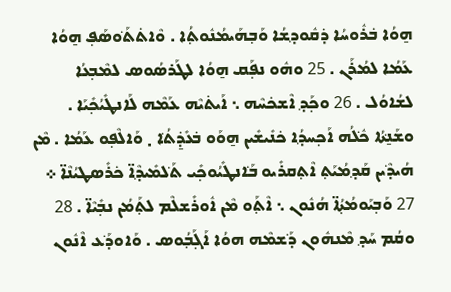ܗ̱ܘܳܐ ܒ݁ܪܽܘܚܳܐ ܕ݁ܩܽܘܕ݂ܫܳܐ ܘܰܒ݂ܗܰܝܡܳܢܽܘܬ݂ܳܐ . ܘܶܐܬ݁ܬ݁ܰܘܣܰܦ݂ ܗ̱ܘܳܐ ܥܰܡܳܐ ܠܡܳܪܰܢ . 25 ܘܗܽܘ ܢܦ݂ܰܩ ܗ̱ܘܳܐ ܠܛܰܪܣܳܘܣ ܠܡܶܒ݂ܥܳܐ ܠܫܳܐܘܳܠ . 26 ܘܟ݂ܰܕ݂ ܐܶܫܟ݁ܚܶܗ ܆ ܐܰܝܬ݁ܝܶܗ ܥܰܡܶܗ ܠܰܐܢܛܺܝܳܟ݂ܺܝܰܐ . ܘܫܰܢ̱ܬ݁ܳܐ ܟ݁ܽܠܳܗ ܐܰܟ݂ܚܕ݂ܳܐ ܟ݁ܢܺܝܫܺܝܢ ܗ̱ܘܰܘ ܒ݁ܥܺܕ̱݁ܬ݁ܳܐ ܂ ܘܰܐܠܶܦ݂ܘ ܥܰܡܳܐ . ܡܶܢ ܗܳܝܕ݁ܶܝܢ ܩܰܕ݂ܡܳܝܰܬ݂ ܐܶܬ݂ܩܪܺܝܘ ܒ݁ܰܐܢܛܺܝܳܘܟ݂ܺܝ ܬ݁ܰܠܡܺܝܕ݂ܶܐ̈ ܟ݁ܪܺܣܛܝܳܢܶܐ̈ ܀ 27 ܘܰܒ݂ܝܰܘܡܳܬ݂ܳܐ̈ ܗܳܢܽܘܢ ܆ ܐܶܬ݂ܰܘ ܡܶܢ ܐܽܘܪܺܫܠܶܡ ܠܬ݂ܰܡܳܢ ܢܒ݂ܺܝܶܐ̈ . 28 ܘܩܳܡ ܚܰܕ݂ ܡܶܢܗܽܘܢ ܕ݁ܰܫܡܶܗ ܗܘܳܐ ܐܰܓ݂ܰܒ݂ܳܘܣ . ܘܰܐܘܕ݁ܰܥ ܐܶܢܽܘܢ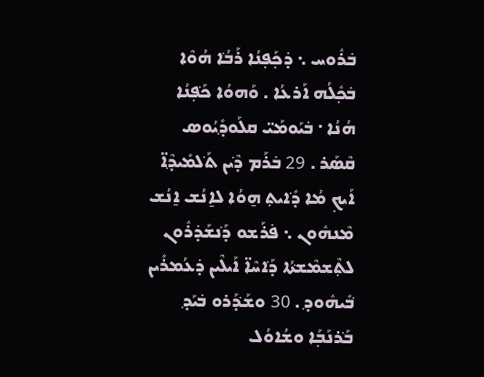ܒ݁ܪܽܘܚ ܆ ܕ݁ܟ݂ܰܦ݂ܢܳܐ ܪܰܒ݁ܳܐ ܗܳܘܶܐ ܒ݁ܟ݂ܽܠܳܗ ܐܰܪܥܳܐ . ܘܰܗܘܳܐ ܟ݁ܰܦ݂ܢܳܐ ܗܳܢܳܐ ܁ ܒ݁ܝܰܘܡܰܝ̈ ܩܠܰܘܕ݂ܺܝܳܘܣ ܩܶܣܰܪ . 29 ܒ݁ܪܰܡ ܕ݁ܶܝܢ ܬ݁ܰܠܡܺܝܕ݂ܶܐ̈ ܐܰܝܟ݂ ܡܳܐ ܕ݁ܺܐܝܬ݂ ܗ̱ܘܳܐ ܠܐ̱ܢܳܫ ܐ̱ܢܳܫ ܡܶܢܗܽܘܢ ܆ ܦ݁ܪܰܫܘ ܕ݁ܰܢܫܰܕ݁ܪܽܘܢ ܠܬ݂ܶܫܡܶܫܬ݁ܳܐ ܕ݁ܰܐܚܶܐ̈ ܐܰܝܠܶܝܢ ܕ݁ܥܳܡܪܺܝܢ ܒ݁ܺܝܗܽܘܕ݂ . 30 ܘܫܰܕ݁ܰܪܘ ܒ݁ܝܰܕ݂ ܒ݁ܰܪܢܰܒ݂ܰܐ ܘܫܳܐܘܳܠ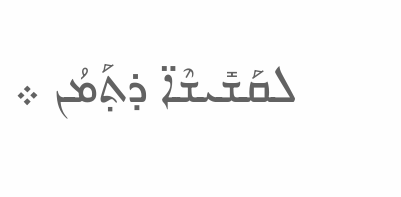ܠܩܰܫܺܝܫܶܐ̈ ܕ݁ܬ݂ܰܡܳܢ ܀